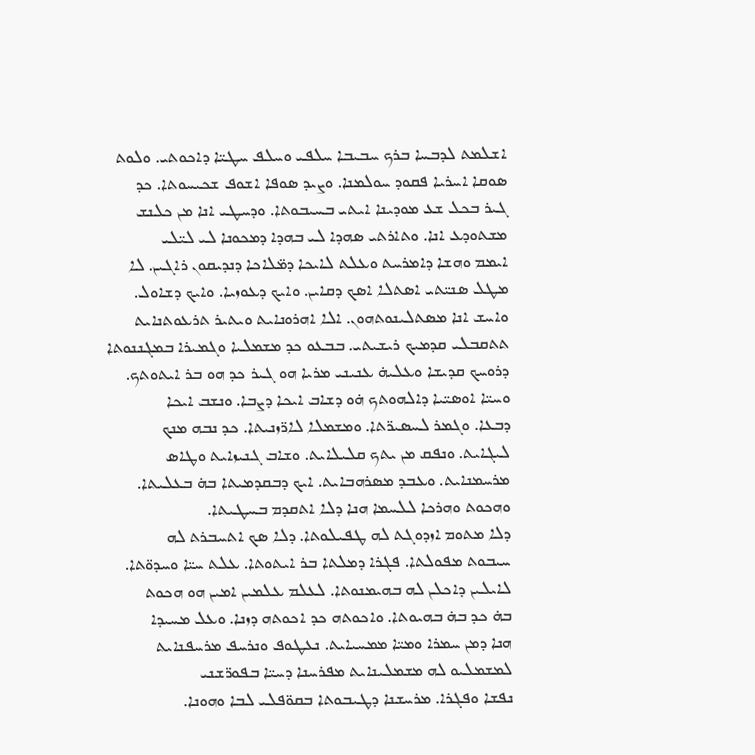ܐܫܠܡܬ ܠܕܒܚܐ ܒܪܟ ܚܒܝܒܐ ܚܠܦܝ ܘܚܠܦ ܚܛܝ̈ܐ ܕܐܟܘܬܝ. ܘܠܘܬ
ܣܘܩܐ ܐܚܪܝܐ ܦܩܘܕ ܚܘܠܡܢܐ. ܘܨܝܕ ܣܘܦܐ ܐܫܘܦ ܫܟܝܚܘܬܐ. ܟܕ
ܓܝܪ ܒܟܠ ܫܥ ܡܘܕܝܢܐ ܐܝܬܝ ܒܚܝܒܘܬܐ. ܘܕܚܛܝ ܐܢܐ ܡܢ ܟܠܢܫ
ܡܫܬܘܕܥ ܐܢܐ. ܘܬܐܪܬܝ ܣܗܕܐ ܠܝ ܒܗܕܐ ܕܡܟܘܢܐ ܠܝ ܠܝ̈ܠܝ
ܐܝܡܡ ܘܗܫܐ ܕܐܡܪܚܬ ܘܥܠܬ ܠܐܝܟܐ ܕܡ̈ܠܐܟܐ ܕܢܕܝܩܘܢ ܪܐܓܝܢ. ܠܐ
ܡܛܠ ܣܢܝ̈ܬܝ ܐܣܬܠܐ ܐܣܟ ܕܩܐܝܢ. ܘܐܝܟ ܕܥܘܙܝܐ. ܘܐܝܟ ܕܫܐܘܠ.
ܘܐܚܫ ܐܢܐ ܡܣܬܠܝܢܘܬܗܘܢ. ܐܠܐ ܐܗܪܘܢܐܝܬ ܘܝܬܝܪ ܬܪܥܘܬܢܐܝܬ
ܬܬܩܒܠܝ ܩܕܡܝܟ ܪܝܫܝܬܝ. ܒܒܥܘ ܟܕ ܡܫܡܠܝܐ ܘܓܡܝܪܐ ܒܡܓܢܢܘܬܐ
ܕܪܘܚܟ ܩܕܝܫܐ ܘܥܠܝܗ̇ ܥܢܝܢܝ ܡܪܝܐ ܗܘ ܓܝܪ ܟܕ ܗܘ ܒܪ ܐܝܬܘܬܟ.
ܘܚܝ̈ܐ ܐܘܣܝ̈ܝܐ ܕܐܠܗܘܬܟ ܗ̇ܘ ܕܫܐܒ ܐܝܟܐ ܕܨܒܐ. ܘܢܫܒ ܐܝܟܐ
ܕܒܥܐ. ܘܓܡܪ ܠܚܣܝܪ̈ܬܐ. ܘܡܫܡܠܐ ܠܐܪ̈ܙܢܝܬܐ. ܟܕ ܢܒܗ ܡܢܟ
ܠܝܓܐܝܬ. ܘܢܦܩ ܡܢ ܝܬܟ ܩܠܝܠܐܝܬ. ܘܫܐܒ ܓܢܝܙܐܝܬ ܘܛܐܣ
ܡܪܚܡܢܐܝܬ. ܘܥܒܕ ܡܣܪܗܒܐܝܬ. ܐܝܟ ܕܒܩܕܡܝܬܐ ܒܗ̇ ܒܥܠܝܬܐ.
ܘܗܟܘܬ ܘܗܪܟܐ ܠܠܚܡܐ ܗܢܐ ܕܠܐ ܐܬܩܕܡ ܒܚܛܝܬܐ.
ܕܠܐ ܡܬܘܡ ܐܙܕܘܓܬ ܠܗ ܛܦܝܠܘܬܐ. ܕܠܐ ܣܟ ܐܬܚܒܪܬ ܠܗ
ܚܝܒܘܬ ܡܦܘܠܬܐ. ܦܓܪܐ ܕܡܠܬܐ ܒܪ ܐܝܬܘܬܐ. ܥܠܬ ܚܝ̈ܐ ܘܚܕܘ̈ܬܐ.
ܠܐܝܠܝܢ ܕܐܟܠܢ ܠܗ ܒܗܝܡܢܘܬܐ. ܠܥܠܡ ܥܠܡܝܢ ܐܡܝܢ ܗܘ ܗܟܘܬ
ܒܗ̇ ܟܕ ܒܗ̇ ܒܗܝܘܬܐ. ܘܐܟܘܬܗ ܟܕ ܐܟܘܬܗ ܕܙܢܐ. ܘܥܠ ܡܚܝܕܐ
ܗܢܐ ܕܡܢ ܚܡܪܐ ܘܡܝ̈ܐ ܡܡܚܝܐܝܬ. ܢܥܛܘܦ ܘܢܪܚܦ ܡܪܚܦܢܐܝܬ
ܠܡܫܡܠܝܘ ܠܗ ܡܫܡܠܝܢܐܝܬ ܡܦܪܚܢܐ ܕܚܝ̈ܐ ܒܦܘܪ̈ܫܢܝ
ܢܦܫܐ ܘܦܓܪܐ. ܡܪܚܫܢܐ ܕܛܝܒܘܬܐ ܒܩܘ̈ܦܠܝ ܠܒܐ ܘܗܘܢܐ.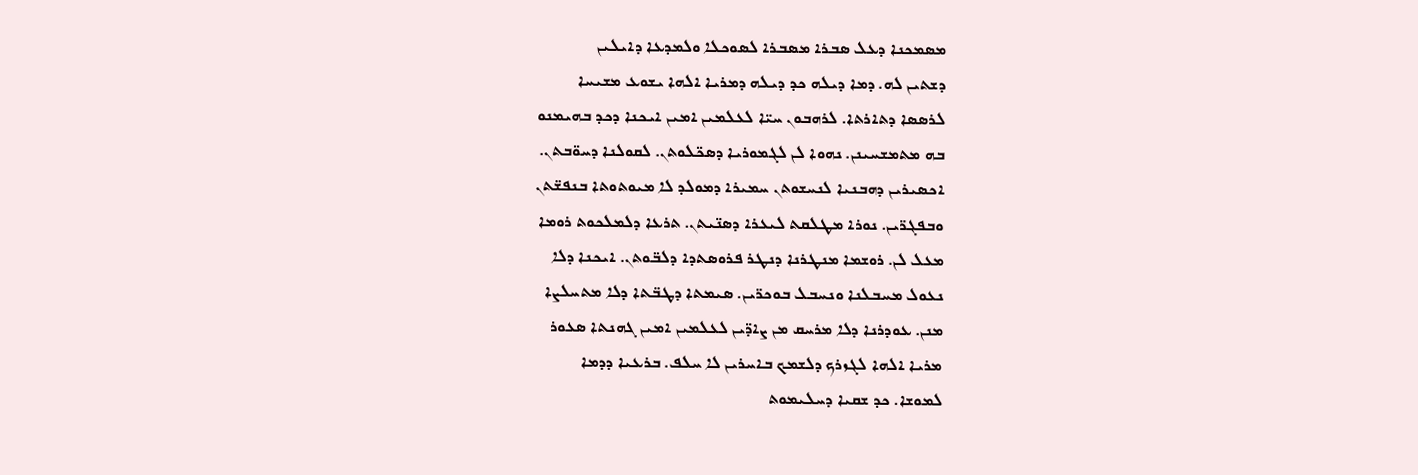ܡܣܡܟܢܐ ܕܥܠ ܣܒܪܐ ܡܣܒܪܐ ܠܣܘܟܠܐ ܘܠܡܕܥܐ ܕܐܝܠܝܢ
ܕܫܬܝܢ ܠܗ. ܕܡܐ ܕܝܠܗ ܟܕ ܕܝܠܗ ܕܡܪܝܐ ܐܠܗܐ ܝܫܘܥ ܡܫܝܚܐ
ܠܪܣܣܐ ܕܬܐܪܬܐ. ܠܪܗܒܘܢ ܚܝ̈ܐ ܠܥܠܡܝܢ ܐܡܝܢ ܐܝܟܢܐ ܕܟܕ ܒܗܝܡܢܘ
ܒܗ ܡܬܡܫܚܝܢܢ. ܢܗܘܐ ܠܢ ܠܓܡܘܪܝܐ ܕܣܟ̈ܠܘܬܢ. ܠܩܘܠܢܐ ܕܚܘ̈ܒܬܢ.
ܐܟܣܝܪܝܢ ܕܗܒܢܝܐ ܠܢܚܫܘܬܢ ܚܡܝܪܐ ܕܡܘܠܕ ܠܐ ܡܝܘܬܘܬܐ ܒܢܦܫ̈ܬܢ
ܘܒܦܓܪ̈ܝܢ. ܢܘܪܐ ܡܛܠܩܬ ܠܝܥܪܐ ܕܣܢ̈ܝܬܢ. ܬܪܥܐ ܕܠܡܠܟܘܬ ܪܘܡܐ
ܡܥܠ ܠܢ. ܪܘܫܡܐ ܡܢܛܪܢܐ ܕܢܛܪ ܦܪܘܣܬܕܐ ܕܠܒ̈ܘܬܢ. ܐܝܟܢܐ ܕܠܐ
ܢܥܘܠ ܡܚܒܠܢܐ ܘܢܚܒܠ ܒܘܟܪ̈ܝܢ. ܣܝܡܬܐ ܕܛܒ̈ܬܐ ܕܠܐ ܡܬܚܠܨܐ
ܡܢܢ. ܥܘܕܪܢܐ ܕܠܐ ܡܪܚܩ ܡܢ ܨܐܕ̈ܝܢ ܠܥܠܡܝܢ ܐܡܝܢ ܓܗܢܬܐ ܣܥܘܪ
ܡܪܝܐ ܐܠܗܐ ܠܓܙܪܟ ܕܠܫܡܟ ܒܐܚܪܝܢ ܠܐ ܚܠܦ. ܒܪܥܝܐ ܕܕܡܐ
ܠܡܘܫܐ. ܟܕ ܫܩܝܐ ܕܚܠܝܡܘܬ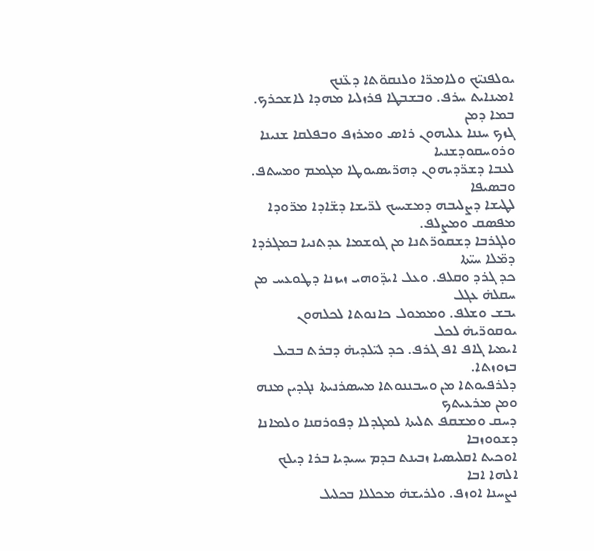ܝܘܠܦܢܝ̈ܟ ܘܠܐܡܪ̈ܐ ܘܠܢܩܘ̈ܬܐ ܕܥ̈ܢܟ
ܐܡܝܢܐܝܬ ܚܪܦ. ܘܒܫܒܛܐ ܦܪܙܠܝܐ ܡܗܕܐ ܠܐܫܟܪܟ. ܒܡܐ ܕܡܢ
ܓܙܟ ܚܢܢܐ ܥܠܝܗܘܢ ܪܐܣ ܘܡܪܙܦ ܘܒܦܠܩܐ ܫܢܝܢܐ ܘܪܘܚܩܘܕܫܢܝܐ
ܠܥܒܐ ܕܫܪ̈ܕܝܗܘܢ ܕܗܪ̈ܝܣܝܘܛܐ ܡܓܡܡ ܘܡܚܬܦ. ܘܒܣܝܦܐ
ܠܛܝܫܐ ܕܨܠܝܒܗ ܕܡܫܝܚܟ ܠܪ̈ܝܫܐ ܕܫ̈ܐܕܐ ܡܪ̈ܘܕܐ ܡܦܣܩ ܘܡܨܠܦ.
ܘܠܓܪܒܐ ܕܫܩܘܪ̈ܬܢܐ ܡܢ ܓܘܫܡܐ ܥܕܬܢܝܐ ܒܡܓܪܕܐ ܕܡ̈ܠܐ ܚܝ̈ܬܐ
ܟܕ ܓܪܕ ܘܩܠܦ. ܘܥܠ ܐܝܕ̈ܘܗܝ ܙܝܙܢܐ ܕܛܘܥܝܝ ܡܢ ܚܩܠܗ̇ ܥܓܠ
ܝܒܫ ܘܫܠܦ. ܘܡܡܘܠ ܟܐܢܘܬܐ ܠܟܠܗܘܢ ܝܘܩܘܪ̈ܝܗ̇ ܠܟܠ
ܐܝܡܝܐ ܓܐܦ ܐܦ ܓܪܦ. ܟܕ ܠܝ̈ܠܕܝܗ̇ ܕܒܪܬ ܒܒܝܠ ܒܙܘܙܬܐ.
ܕܠܪܦܝܘܬܐ ܡܢ ܘܚܒܢܢܘܬܐ ܡܚܣܪܢܝܬܐ ܢܓܕܝܢ ܡܢܗ ܘܡܢ ܡܪܥܝܬܟ
ܕܚܩ ܘܡܫܩܦ ܬܠܝܬܐ ܠܡܓܕܠܐ ܕܦܘܪܩܢܐ ܘܠܡܐܢܐ ܕܫܘܘܙܒܐ
ܐܘܟܝܬ ܐܩܠܝܣܝܐ ܙܒܝܢܬ ܒܕܡ ܝܚܝܕܝܐ ܒܪܐ ܕܝܠܟ ܐܠܗܐ ܐܒܐ
ܢܨܚܢܐ ܐܘܙܦ. ܘܠܪܝܫܗ̇ ܡܟܠܠܐ ܒܟܠܝܠ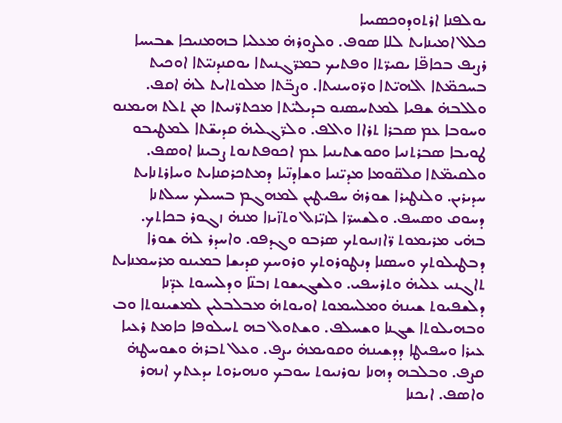ܝܘܠܦܢܐ ܐܪܬܘܕܘܟܣܝܝܐ
ܟܠܠ ܐܡܝܢܐܝܬ ܠܠܐ ܣܘܦ. ܘܠܨܘܪܗ̇ ܡܥܠܝܐ ܒܗܡܢܝܟܐ ܫܒܝܚܐ
ܪܨܝܦ ܒܟܐܦ̈ܐ ܝܩܝܪ̈ܬܐ ܘܦܬܝܟ ܒܡܪ̈ܓܢܝܬܐ ܝܘܩܢܕܢܝ̈ܬܐ ܐܘܟܝܬ
ܒܚܟܡ̈ܬܐ ܐܠܗܝ̈ܬܐ ܘܪ̈ܘܚܢܝܬܐ. ܘܨܒ̈ܬܐ ܡܠܘܬܐܝܬ ܠܗ̇ ܐܩܦ.
ܘܠܠܒܗ̇ ܫܦܝܐ ܠܡܬܚܣܢܘ ܒܕܝܠܝ̈ܬܐ ܡܟܬܪ̈ܢܝܬܐ ܡܢ ܬܠܬ ܗܝܡܢܘ
ܘܚܘܒܐ ܥܡ ܣܒܪܐ ܬܪܐܐ ܘܐܠܦ. ܘܠܪ̈ܓܠܝܗ̇ ܩܕܝܫ̈ܬܐ ܠܡܛܝܒܘ
ܛܘܝܒܐ ܣܒܪܬܢܝܐ ܘܩܘܫܬܝܢܝܐ ܥܡ ܐܟܘܦܬܢܘܬ ܨܒܝܢܐ ܐܘܣܦ.
ܘܠܩܝܡ̈ܬܐ ܩܠܩ̈ܘܡܐ ܡܕܝ̈ܢܝܐ ܘܫܐܕܢ̈ܝܐ ܕܡܬܟܪܩܢܐܝܬ ܘܚܐܪܬܢܐܝܬ
ܚܕܝܪܝܢ. ܘܠܢܛܝܪܐ ܫܘܪܗ̇ ܚܦܝܛܝܢ ܠܡܗܓܡ ܒܚܝܠܟ ܚܝܠܬܢܐ
ܕܚܘܩ ܘܣܚܦ. ܘܠܫܚܪ̈ܐ ܠܙܝ̈ܙܠ ܘܬܙ̈ܝܙܐ ܡܢܗ̇ ܙܓܘܪ ܒܟܐܬܟ.
ܒܗ̇ܝ ܡܪܝܡܘܬ ܪ̈ܐܙܢܝܘܬܟ ܣܪܒܘ ܘܓܕܦܘ. ܘܐܚܕܪ ܠܗ̇ ܫܘܪܐ
ܕܒܛܝܠܘܬܟ ܘܚܣܢܐ ܕܢܛܘܪܘܬܟ ܘܪܘܚܟ ܩܕܝܫܐ ܒܡܝܢܘ ܡܪܚܡܢܐܝܬ
ܬܐܓܢܝ ܥܠܝܗ̇ ܘܬܪܚܦܝ. ܘܠܫܓܝܫܘܬ ܙܒܢ̈ܐ ܘܕܠܝܚܘܬ ܥܕ̈ܢܐ
ܕܠܫܦܝܘܬ ܫܝܢܗ̇ ܘܡܠܚܡܘܬ ܐܘܝܘܬܗ̇ ܡܒܠܒܠܝܢ ܠܡܫܝܢܘܬܐ ܘܒ
ܘܒܗܝܠܘܬܐ ܫܓܢܐ ܘܫܚܠܦ. ܘܫܬܘܠ ܒܗ ܬܚܠܘܦܐ ܟܐܡܬ ܪܥܝܐ
ܥܝܪܐ ܘܚܦܝܛܐ ܕܕܫܝܢܗ̇ ܘܩܘܝܡܗ̇ ܝܨܦ. ܘܥܠ ܬܒܪܗ̇ ܘܫܘܚܛܗ̇
ܩܨܦ. ܘܒܠܒܗ ܕܗܢܐ ܢܘܪܢܝܘܬ ܚܘܒܟ ܘܢܗܝܪܘܬ ܝܕܥܬܟ ܐܢܗܪ
ܘܐܣܦ. ܐܝܟܢܐ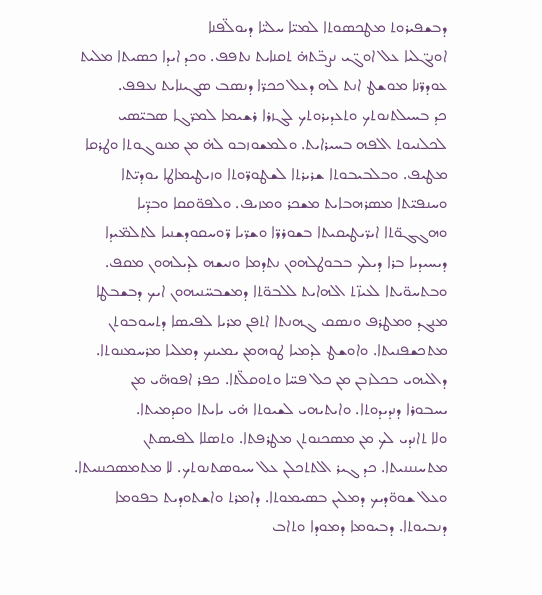ܕܒܫܦܝܪܘܬ ܡܛܟܣܘܬܐ ܠܡܝ̈ܐ ܚܠܝ̈ܐ ܕܝܘܠ̈ܦܢܐ
ܐܘܢܓ̈ܠܝܐ ܥܠ ܐܘܓ̈ܝ ܢܨܒ̈ܬܗ̇ ܬܩܢܐܝܬ ܢܬܦܦ. ܘܟܕ ܐܝܕܐ ܟܣܝܬܐ ܡܠܝܬ
ܥܘܕܪ̈ܢܐ ܡܘܫܛ ܐܢܬ ܠܗ ܕܥܠ ܟܟܪ̈ܐ ܕܢܣܒ ܣܓܝܢܐܝܬ ܢܥܦܦ.
ܟܕ ܒܚܝܠܬܢܘܬܟ ܘܬܥܕܝܪܘܬܟ ܠܓܙܪܐ ܪܫܝܡܐ ܠܡܪ̈ܓܐ ܣܒܝ̈ܣܝ
ܠܟܠܢܝܘܬ ܐܠܦܗ ܒܚܝܪܐܝܬ. ܘܠܡܫܘܙܒܘ ܠܗ̇ ܡܢ ܡܢܘܓܘܬܐ ܘܛܪܩܐ
ܡܛܝܦ. ܘܒܠܒܝܒܘܬܐ ܫܪܝܪܬܐ ܠܫܛܘܪ̈ܘܬܐ ܘܙܝܛܝܡܐܛܐ ܝܘܕܝ̈ܬܐ
ܘܚܢܦܝ̈ܬܐ ܡܣܪܗܒܐܝܬ ܡܫܟܪ ܘܡܙܝܦ. ܘܠܦܘ̈ܩܩܐ ܘܒܕ̈ܝܐ
ܘܗܓܓܘ̈ܬܐ ܐܝܪ̈ܝܛܝܩܝܬܐ ܒܫܘܪܪ̈ܐ ܘܫܪ̈ܝܐ ܪ̈ܘܚܩܘܕܫܢܝܐ ܠܬܠܡ̈ܝܕܐ
ܕܝܚܝܕܝܐ ܒܪܐ ܕܝܠܟ ܒܒܘܛܠܗܘܢ ܢܬܕܡܐ ܘܢܝܫܗ ܠܕܝܠܗܘܢ ܡܩܦ.
ܘܒܬܚܘ̈ܝܬܐ ܠܥܝܙ̈ܬ ܐܠܗܐܝܬ ܠܠܒܘ̈ܬܐ ܕܡܫܒܚ̈ܢܝܗܘܢ ܐܝܟ ܕܒܫܒܛܐ
ܡܢܓܕ ܘܡܛܪܦ ܘܢܣܩ ܓܗܢܬܐ ܐܬܦܢ ܡܪܝܐ ܠܦܝܣܐ ܕܬܚܘܒܘܬܢ
ܡܬܟܫܦܢܝܬܐ. ܘܐܘܫܛ ܠܕܡܝܐ ܛܘܗܡܢ ܝܡܝܢܟ ܕܡܠܝܐ ܡܪܚܡܢܘܬܐ.
ܕܐܠܝܗܝ ܒܟܠܙܒܢ ܡܢ ܟܠ ܦܚ̈ܐ ܘܬܘܩܠ̈ܬܐ. ܟܦܪ ܐܦܘܗ̈ܝ ܡܢ
ܝܚܒܘܪܐ ܕܢܕܝܕܘܬܐ. ܘܐܝܬܝܗܝ ܠܫܝܘܬܐ ܗ̇ܝ ܝܐܝܬܐ ܘܩܕܡܝܬܐ.
ܘܠܐ ܬܐܢܕܝ ܠܟ ܡܢ ܡܣܟܢܘܬܢ ܡܛܪܦܬܐ. ܘܬܣܠܐ ܠܦܝܣܬܢ
ܡܬܚܢܢܢܝܬܐ. ܟܕ ܓܝܪ ܐܠܬܬܟܠܢ ܥܠ ܚܝܘܣܬܢܘܬܟ. ܠܐ ܡܬܡܣܟܢܢܝܬܐ.
ܘܥܠ ܫܘܘ̈ܕܝܟ ܕܡܠܝܢ ܒܣܝܡܘܬܐ. ܕܐܡܪܬ ܘܐܫܬܘܕܝܬ ܒܦܘܡܐ
ܕܢܒܝܘܬܐ. ܕܒܝܘܡܐ ܕܡܘܕܐ ܘܬܐܒ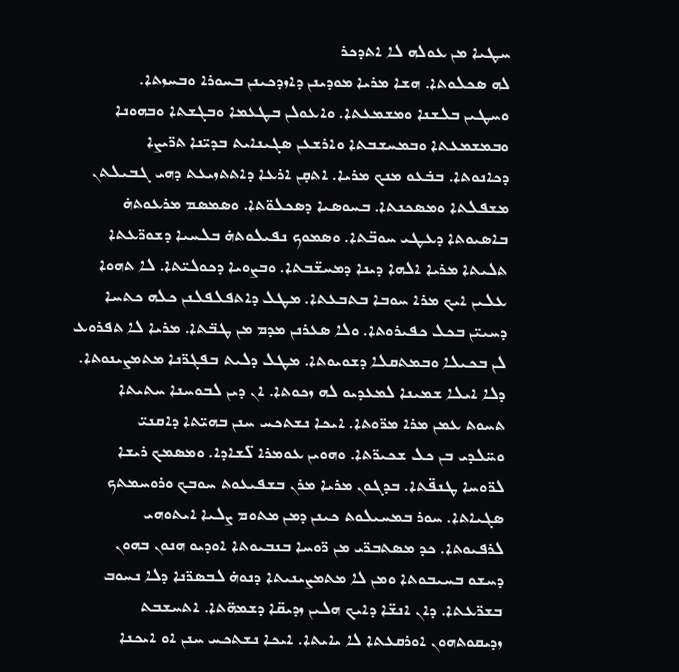ܚܛܝܐ ܡܢ ܥܘܠܗ ܠܐ ܐܬܕܟܪ
ܠܗ ܣܟܠܘܬܐ. ܗܫܐ ܡܪܝܐ ܡܘܕܝܢܢ ܕܐܙܕܟܝܢܢ ܒܚܘܪܐ ܘܒܚܙܬܐ.
ܘܚܛܝܢ ܒܠܫܢܐ ܘܡܫܡܥܬܐ. ܘܐܥܘܠܢ ܒܛܥܡܐ ܘܒܓܫܬܐ ܘܒܗܘܢܐ
ܘܒܡܫܡܥܬܐ ܘܒܡܚܫܒܬܐ ܘܐܪܫܥܢ ܣܓܝܢܐܝܬ ܒܕܝ̈ܢܐ ܬܪ̈ܝܨܐ
ܕܟܐܢܘܬܐ. ܒܒ̇ܥܘ ܡܢܟ ܡܪܝܐ. ܐܬܩ̣ܢ ܐܪܥܐ ܕܐܬܬܙܝܥܬ ܕܗܝ ܓܒܝܠܬܢ
ܡܫܦܠܬܐ ܘܡܣܟܢܬܐ. ܒܚܘܣܝܐ ܕܣܟܠܘ̈ܬܐ. ܘܣܡܣܡ ܡܪܥܘܬܗ̇
ܒܐܣܝܘܬܐ ܕܥܛܝ ܚܘܒ̈ܬܐ. ܘܣܡܘܟ ܢܦܝܠܘܬܗ̇ ܒܠܚܝܐ ܕܫܘܪ̈ܥܬܐ
ܬܠܝܬܐ ܡܪܝܐ ܐܠܗܐ ܕܝܢܐ ܕܡܚܫ̈ܒܬܐ. ܘܒܨܘܝܐ ܕܟܘܠܝ̈ܬܐ. ܠܐ ܬܗܘܐ
ܥܠܝܢ ܐܝܟ ܡܪܐ ܚܘܒܐ ܒܬܒܥܬܐ. ܡܛܠ ܕܐܬܦܠܦܠܢܢ ܟܠܗ ܟܬܚܐ
ܕܚܝܝ̈ܢ ܒܟܠ ܟܦܝܪܘܬܐ. ܘܠܐ ܣܥܪܢܢ ܡܕܡ ܡܢ ܛܒ̈ܬܐ. ܡܪܝܐ ܠܐ ܬܦܪܘܥ
ܠܢ ܒܟܝܠܐ ܘܒܡܬܩܠܐ ܕܫܘܝܘܬܐ. ܡܛܠ ܕܠܝܬ ܒܦܓܪ̈ܢܐ ܡܬܡܨܝܢܘܬܐ.
ܕܠܐ ܐܝܠܐ ܫܡܝܢܐ ܠܡܥܕܝܘ ܠܗ ܙܟܘܬܐ. ܐܢ ܕܝܢ ܠܒܘܚܢܐ ܚܬܝܬܐ
ܬܚܘܬ ܥܡܢ ܡܪܐ ܡܪ̈ܘܬܐ. ܐܝܟܐ ܢܫܬܟܚ ܚܢܢ ܒܗܝ̈ܬܐ ܕܐܩܢܝ̈
ܘܚ̈ܠܕܝ ܒܢ ܟܠ ܫܟܝܪ̈ܬܐ. ܘܗܘܝܢ ܥܘܡܪܐ ܠ̈ܫܐܕܐ. ܘܡܣܡܟ ܪܝܫܐ
ܠܪ̈ܘܚܐ ܛܢܦ̈ܬܐ. ܒܕܓܘܢ ܡܪܝܐ ܡܪܢ ܒܫܦܝܥܘܬ ܚܘܒܟ ܘܪܘܚܡܬܟ
ܣܓܝܐܬܐ. ܚܘܪ ܒܡܚܝܠܘܬ ܟܝܢܢ ܕܡܢ ܡܬܘܡ ܨܠܝܐ ܐܝܬܘܗܝ
ܠܪܦܝܘܬܐ. ܟܕ ܡܣܬܒܪ̈ܝ ܡܢ ܪ̈ܘܚܐ ܒܢܒܝܘܬܐ ܐܘܕܝܘ ܗܢܘܢ ܒܗܘܢ
ܕܚܫܘ ܒܚܝܒܘܬܐ ܘܡܢ ܠܐ ܡܬܡܨܝܢܝܬܐ ܕܢܘܗ̇ ܠܒܣܪ̈ܢܐ ܕܠܐ ܢܚܘܒ
ܒܫܪ̈ܥܬܐ. ܕܐܢ ܐܢܫ̈ܐ ܕܐܝܟ ܗܠܝܢ ܙܕܝܩ̈ܐ ܕܫܡܗ̈ܬܐ. ܐܬܚܫܒܬ
ܙܕܝܩܘܬܗܘܢ ܐܘܪܩܥܬܐ ܠܐ ܝܐܝܬܐ. ܐܝܟܐ ܢܫܬܟܚ ܚܢܢ ܐܘ ܐܝܟܢܐ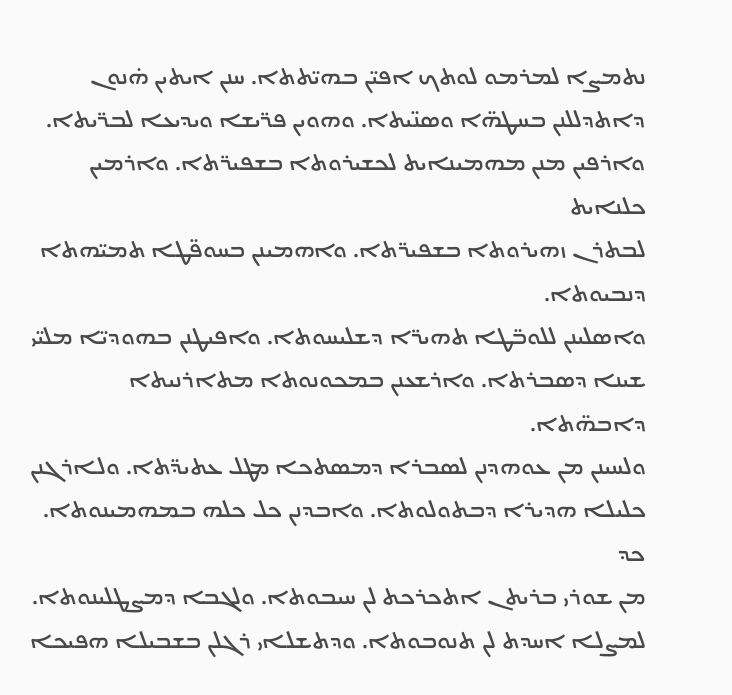ܢܬܡܨܐ ܠܡܪܡܘ ܠܘܬܟ ܐܦܝ̈ܢ ܒܗܝ̈ܬܬܐ. ܚܢܢ ܐܝܬܝܢ ܗ̇ܢܘܢ
ܕܐܬܕܠܠܢܢ ܒܚܛܗ̈ܐ ܘܣܢ̈ܝܬܐ. ܘܗܘܝܢ ܦܪ̈ܝܫܐ ܘܝܕܝܥܐ ܠܒܪ̈ܝܬܐ.
ܘܐܪܦܝܢ ܡܢܢ ܡܗܡܝܢܐܝܬ ܠܟܫܝܪܘܬܐ ܒܫܦܝܪ̈ܬܐ. ܘܐܪܡܝܢ ܟܠܢܐܝܬ
ܠܒܬܪܢ ܙܗܝܪܘܬܐ ܒܫܦܝܪ̈ܬܐ. ܘܐܗܡܝܢܢ ܒܚܘܦ̈ܛܐ ܬܡܝ̈ܗܬܐ ܕܢܒܝܘܬܐ.
ܘܐܣܠܝܢܢ ܠܠܘܒ̈ܛܐ ܬܗܝܪ̈ܐ ܕܫܠܝܚܘܬܐ. ܘܐܦܝܛܢܢ ܒܗܘܕܝ̈ܐ ܡܠܝ̈ܝ
ܫܝܢܐ ܕܣܒܪܬܐ. ܘܐܪܫܥܢܢ ܒܡܟܘܢܘܬܐ ܡܬܐܪܢܝܬܐ ܕܐܒܗ̈ܬܐ.
ܘܠܚܝܢܢ ܡܢ ܥܘܗܕܢܢ ܠܣܒܪܐ ܕܡܣܬܟܐ ܡܛܠ ܥܬܝܕ̈ܬܐ. ܘܠܐܪܓܢܢ
ܟܠܝܠܐ ܗܕܝܪܐ ܕܒܬܘܠܘܬܐ. ܘܐܒܕܢܢ ܟܠ ܟܠܗ ܒܡܗܡܝܢܘܬܐ. ܟܕ
ܡܢ ܫܘܪܝ ܒܪܝܬܢ ܐܬܟܪܟܬ ܠܢ ܚܝܒܘܬܐ. ܘܠܓܒܐ ܕܡܨܛܠܝܢܘܬܐ.
ܠܡܨܠܐ ܐܚܕܬ ܠܢ ܬܢܘܒܘܬܐ. ܘܕܬܫܠܐܝ ܪܓܠܢ ܒܫܒܝܠܐ ܗܦܝܟܐ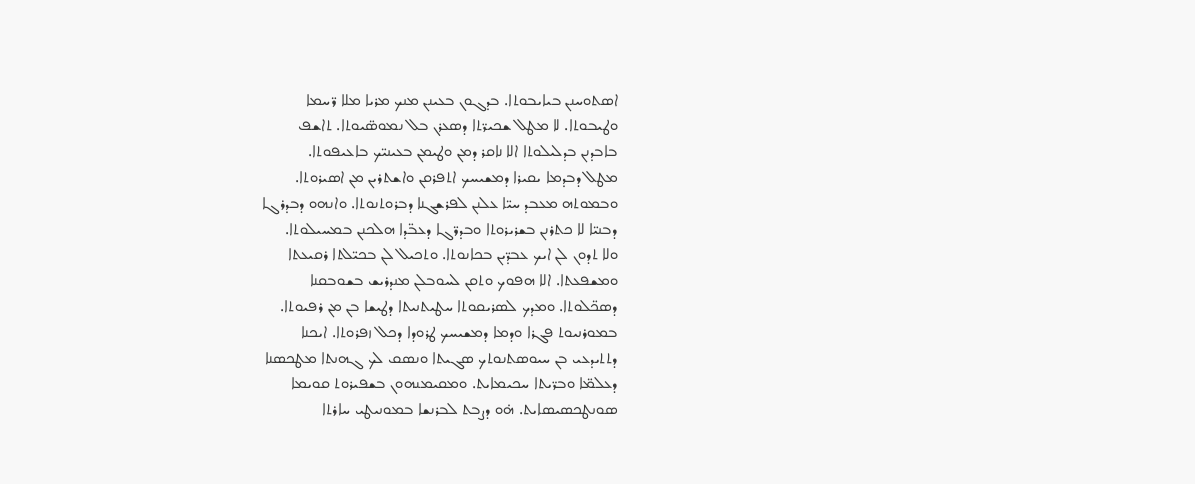ܐܣܬܘܚܢܢ ܒܝܐܝܒܘܬܐ. ܒܕܓܘܢ ܒܥܝܢܢ ܡܢܟ ܡܪܝܐ ܡܠܐ ܪ̈ܚܡܐ
ܘܛܝܒܘܬܐ. ܠܐ ܡܛܠ ܫܟܝܪ̈ܬܐ ܕܣܥܪܢ ܒܠ ܢܡܘܣ̈ܝܘܬܐ. ܬܐܫܦ
ܒܐܒܕܢܢ ܒܕܠܝܠܘܬܐ ܐܠܐ ܢܐܩܪ ܕܡܢ ܘܛܝܡܢ ܒܥܝܢܝ̈ܟ ܒܐܥܝܦܘܬܐ.
ܡܛܠ ܕܒܕܡܐ ܝܩܝܪܐ ܕܡܫܝܚܟ ܐܬܦܪܩܢ ܘܐܫܬܪܝܢ ܡܢ ܐܣܝܪܘܬܐ.
ܘܒܡܘܬܗ ܡܥܒܕ ܚܝ̈ܐ ܥܠܢܢ ܠܦܪܫܓܢܐ ܕܒܪܘܬܢܘܬܐ. ܘܐܢܗܘ ܕܒܕܪܓܐ
ܕܒܢܝ̈ܐ ܠܐ ܟܬܪܢܢ ܒܫܪܝܪܘܬܐ ܘܒܕܪ̈ܓܐ ܕܥܒ̈ܕܐ ܗܠܟܢܢ ܒܡܚܝܠܘܬܐ.
ܘܠܐ ܬܕܘܢ ܠܢ ܐܝܟ ܥܒܕ̈ܝܢ ܒܟܐܢܘܬܐ. ܘܬܟܝܠ ܠܢ ܒܟܝ̈ܠܬܐ ܪܩܝܥܬܐ
ܘܡܫܦܥܬܐ. ܐܠܐ ܗܦܘܟ ܘܬܩܢ ܠܚܘܒܠܢ ܡܢܕܪܝܫ ܒܫܘܒܩܢܐ
ܕܣܟ̈ܠܘܬܐ. ܘܡܕܟ ܠܣܪܝܩܘܬܐ ܚܛܝܬܢܝܬܐ ܕܛܝܫܐ ܒܢ ܡܢ ܪܦܝܘܬܐ.
ܒܡܘܪܢܝܘܬ ܦܓܪܐ ܘܕܡܐ ܕܡܫܝܚܟ ܛܪܘܕܐ ܕܟܠ ܙܦܪܘܬܐ. ܐܝܟܢܐ
ܕܬܬܝܕܥܝ ܒܢ ܚܝܘܣܬܢܘܬܟ ܣܓܝܬܐ ܘܢܣܩ ܠܟ ܓܗܢܬܐ ܡܛܟܣܢܐ
ܕܥܠܡ̈ܐ ܘܒܪ̈ܝܬܐ ܚܟܝܡܐܝܬ. ܘܡܩܝܡܢܗܘܢ ܒܫܦܝܪܘܬ ܩܘܝܡܐ
ܣܘܢܛܟܣܝܣܐܝܬ. ܗ̇ܘ ܕܨܒܬ ܠܒܪܢܫܐ ܒܡܘܢܝܛܝ ܚܐܪܬܐ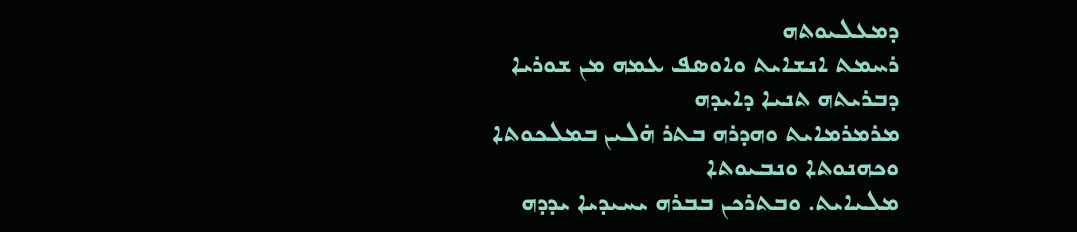ܕܡܥܠܝܘܬܗ
ܪܚܡܬ ܐܢܫܐܝܬ ܘܐܘܣܦ ܥܡܗ ܡܢ ܫܘܪܝܐ ܕܒܪܝܬܗ ܬܢܝܐ ܕܐܝܕܗ
ܡܪܡܪܡܐܝܬ ܘܗܕܪܗ ܒܬܪ ܗ̇ܠܝܢ ܒܡܠܟܘܬܐ ܘܟܗܢܘܬܐ ܘܢܒܝܘܬܐ
ܡܠܝܐܝܬ. ܘܒܬܪܟܢ ܒܒܪܗ ܝܚܝܕܝܐ ܝܕܕܗ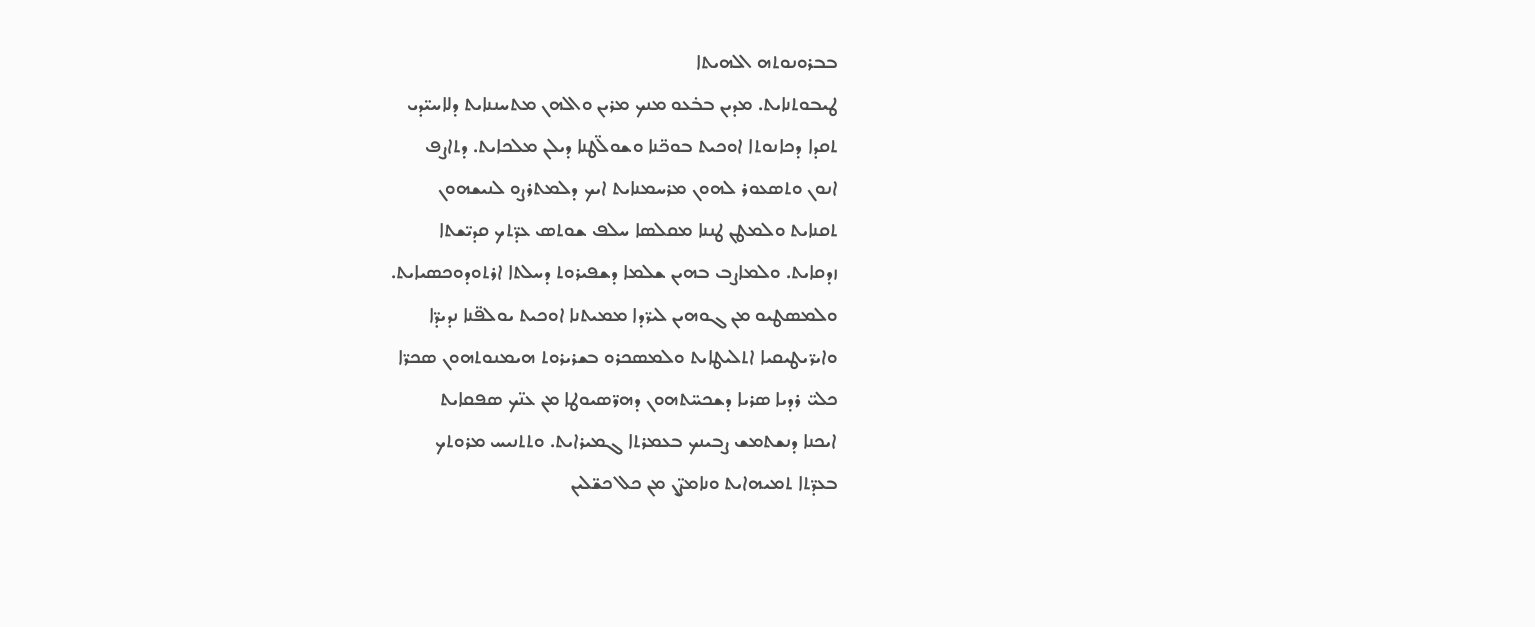ܒܒܪܘܢܘܬܗ ܐܠܗܝܬܐ
ܛܝܒܘܬܢܐܝܬ. ܡܕܝܢ ܒܒ̇ܥܘ ܡܢܟ ܡܪܝܢ ܘܐܠܗܢ ܡܬܚܢܢܐܝܬ ܕܠܐܚܝ̈ܕܝ
ܬܩܕܐ ܕܟܐܢܘܬܐ ܐܘܟܝܬ ܒܘܟ̈ܢܐ ܘܫܘܠ̈ܛܢܐ ܕܝܠܢ ܡܠܟܐܝܬ. ܕܬܐܨܦ
ܐܢܘܢ ܘܬܣܥܘܪ ܠܗܘܢ ܡܪܚܡܢܐܝܬ ܐܝܟ ܕܠܡܬܪܨܘ ܠܢܝܫܗܘܢ
ܬܩܢܐܝܬ ܘܠܡܛܢ ܛܢܢܐ ܡܩܠܣܐ ܚܠܦ ܫܘܬܣ ܥܕ̈ܬܟ ܩܕܝ̈ܫܬܐ
ܙܕܩܐܝܬ. ܘܠܡܐܨܒ ܒܗܝܢ ܫܠܡܐ ܕܫܦܝܪܘܬ ܕܚܠܬܐ ܐܪܬܘܕܘܟܣܝܐܝܬ.
ܘܠܡܣܛܝܘ ܡܢ ܓܘܗܝܢ ܠܝܪ̈ܕܐ ܡܡܝܬܢܐ ܐܘܟܝܬ ܝܘܠܦ̈ܢܐ ܢܕܝܕ̈ܐ
ܘܐܝܪ̈ܝܛܝܩܝܐ ܐܬܠܝܛܐܝܬ ܘܠܡܣܟܪܘ ܒܫܪܝܪܘܬ ܗܝܡܢܘܬܗܘܢ ܣܟܪ̈ܐ
ܟܠܝ̈ ܪܕܝܐ ܣܪܝܐ ܕܫܟܚ̈ܬܗܘܢ ܕܗܪ̈ܣܝܘܛܐ ܡܢ ܥܢ̈ܟ ܣܦܩܐܝܬ
ܐܝܟܢܐ ܕܢܫܬܡܫ ܨܒܝܢܟ ܒܥܡܪܬܐ ܓܡܝܪܐܝܬ. ܘܬܬܢܝܚ ܡܪܘܬܟ
ܒܥܕ̈ܬܐ ܬܡܝܗܐܝܬ ܘܢܐܡܨ̈ܢ ܡܢ ܟܠ ܟܫ̈ܠܝܢ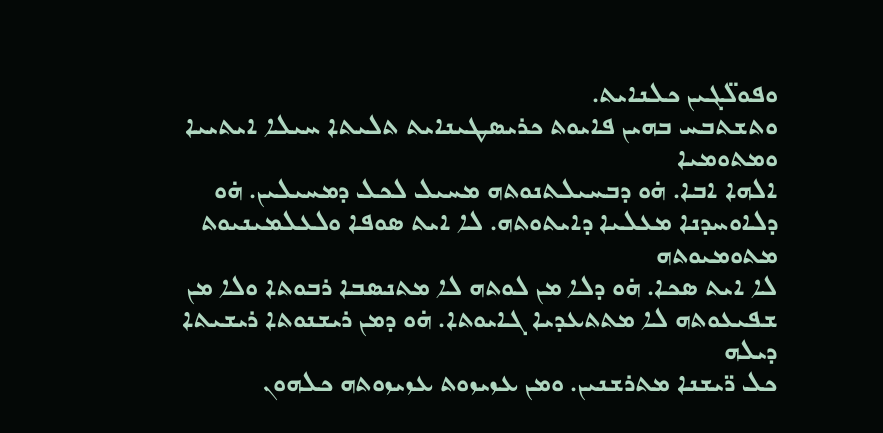ܘܦܘܠ̈ܓܝܢ ܟܠܢܐܝܬ.
ܘܬܫܬܒܚ ܒܗܝܢ ܦܐܝܘܬ ܟܪܝܣܛܝܢܐܝܬ ܬܠܝܬܐ ܚܝܠܐ ܐܝܬܝܝܐ ܘܡܬܘܡܝܐ
ܐܠܗܐ ܐܒܐ. ܗ̇ܘ ܕܒܚܝܠܬܢܘܬܗ ܡܚܝܠ ܠܟܠ ܕܡܚܝܠܝܢ. ܗ̇ܘ
ܕܠܐܘܚܕܢܐ ܡܥܠܝܐ ܕܐܝܬܘܬܗ. ܠܐ ܐܝܬ ܣܘܦܐ ܘܠܥܠܡܝܢܝܘܬ ܡܬܘܡܝܘܬܗ
ܠܐ ܐܝܬ ܣܟܐ. ܗ̇ܘ ܕܠܐ ܡܢ ܠܘܬܗ ܠܐ ܡܬܢܣܒܐ ܪܒܘܬܐ ܘܠܐ ܡܢ
ܫܦܝܥܘܬܗ ܠܐ ܡܬܬܥܕܝܐ ܓܐܝܘܬܐ. ܗ̇ܘ ܕܡܢ ܪܝܫܢܘܬܐ ܪܝܫܝܬܐ ܕܝܠܗ
ܟܠ ܪ̈ܝܫܢܐ ܡܬܪܫܢܝܢ. ܘܡܢ ܥܙܝܙܘܬ ܥܙܝܙܘܬܗ ܟܠܗܘܢ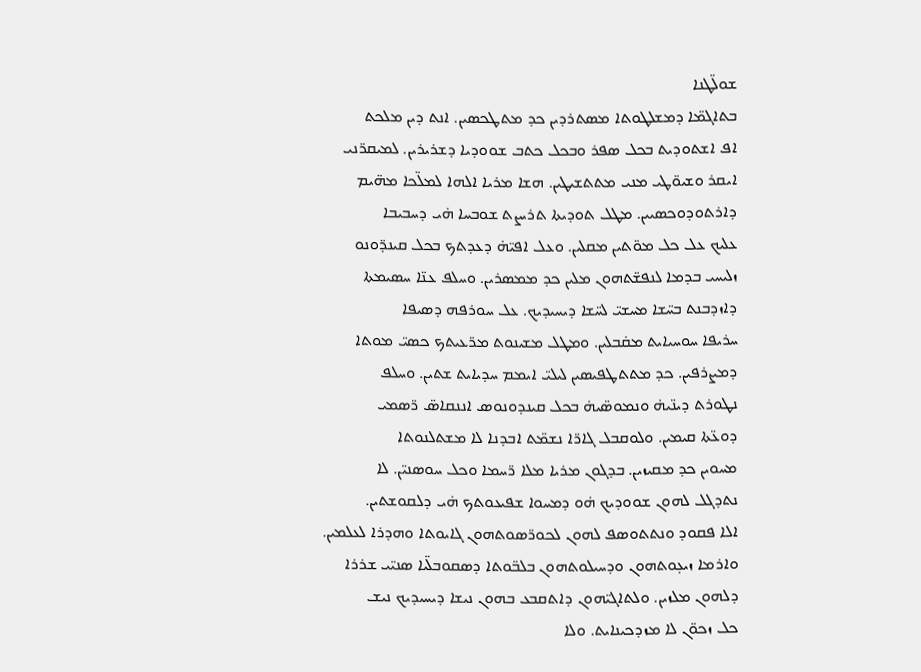ܫܘܠ̈ܛܢܐ
ܒܬܐܓܡ̈ܐ ܕܡܫܠܛܘܬܐ ܡܣܬܪܕܝܢ ܟܕ ܡܬܛܟܣܝܢ. ܐܢܬ ܕܝܢ ܡܠܟܬ
ܐܦ ܐܫܬܘܕܝܬ ܒܟܠ ܣܦܪ ܘܒܟܠ ܟܬܒ ܫܘܘܕܝܐ ܕܫܪܝܪܝܢ. ܠܡܝܩܪ̈ܢܝ
ܐܝܩܪ ܘܫܝܘ̈ܛܝ ܡܢܝ ܡܬܬܫܝܛܝܢ. ܗܫܐ ܡܪܝܐ ܐܠܗܐ ܠܡܠ̈ܟܐ ܡܗ̈ܝܡ
ܕܐܪܬܘܕܘܟܣܝܝܢ. ܡܛܠ ܬܘܕܝܬܐ ܬܪܝܨܬ ܫܘܒܚܐ ܗ̇ܝ ܕܚܒܝܒܐ
ܥܠܝܟ ܥܠ ܟܠ ܡܘ̈ܬܝܢ ܡܩܠܝܢ. ܘܥܠ ܐܦܝ̈ܗ̇ ܕܥܕܬܟ ܒܟܠ ܩܝܢܕ̈ܘܢܘ
ܙܠܝܚܝ ܒܕܡܐ ܠܢܦܫ̈ܬܗܘܢ ܡܠܝܢ ܟܕ ܡܡܣܪܝܢ. ܘܚܠܦ ܥܢ̈ܐ ܚܣܝܡܬܐ
ܕܐܙܕܒܢܬ ܒܚ̈ܫܐ ܡܚܫܝ̈ ܠܚ̈ܫܐ ܕܝܚܝܕܝܟ. ܥܠ ܚܘܪܦܗ ܕܣܝܦܐ
ܚܪܝܦܐ ܚܘܚܝܐܝܬ ܡܩ̇ܒܠܝܢ. ܘܡܛܠ ܡܫܝܢܘܬ ܡܪ̈ܥܝܬܟ ܟܣܝ̈ ܡܘܬܐ
ܕܡܨܪܦܝܢ. ܟܕ ܡܬܬܛܦܝܣܝܢ ܠܝܠܝ̈ ܐܝܡܡ ܚܕܝܐܝܬ ܫܬܝܢ. ܘܚܠܦ
ܢܛܘܪܬ ܕܝܢ̈ܝܗ̇ ܘܢܡܘܣ̈ܝܗ̇ ܒܟܠ ܩܝܢܕܘܢܘܣ ܐܢܢܩܐܣ̈ ܪ̈ܣܡܝ
ܕܘܥ̈ܬܐ ܩܝܡܝܢ. ܘܠܘܩܒܠ ܓܐܪ̈ܐ ܢܫܡ̈ܬ ܐܒܕܢܐ ܠܐ ܡܫܬܠܢܘܬܐ
ܡܚܘܝܢ ܟܕ ܡܩܝܙܝܢ. ܒܕܓܘܢ ܡܪܝܐ ܡܠܐ ܪ̈ܚܡܐ ܘܟܠ ܚܘܣܢܝ̈ܢ. ܠܐ
ܢܬܕܓܠ ܠܗܘܢ ܫܘܘܕܝܟ ܗ̇ܘ ܕܡܚܘܐ ܫܦܝܥܘܬܟ ܗ̇ܝ ܕܠܩܘܫܬܝܢ.
ܐܠܐ ܦܩܘܕ ܘܢܬܬܘܣܦ ܠܗܘܢ ܠܟܘܪ̈ܣܘܬܗܘܢ ܓܐܝܘܬܐ ܘܗܕܪܐ ܠܥܠܡܝܢ.
ܘܐܪܡܐ ܙܝܥ̣ܘܬܗܘܢ ܘܕܚܝܠܘܬܗܘܢ ܒܠܒ̈ܘܬܐ ܕܣܩܘܒܠ̈ܝܐ ܣܢܝ̈ܝ ܫܪܪܐ
ܕܠܗܘܢ ܡܠܙܝܢ. ܘܠܬܐܓܝ̈ܗܘܢ ܕܐܬܩܒܥ ܒܗܘܢ ܢܝܫܐ ܕܝܚܝܕܝܟ ܢܝܫ
ܟܠ ܙܟܘ̈ܢ ܠܐ ܡܙܕܟܝܢܐܝܬ. ܘܠܐ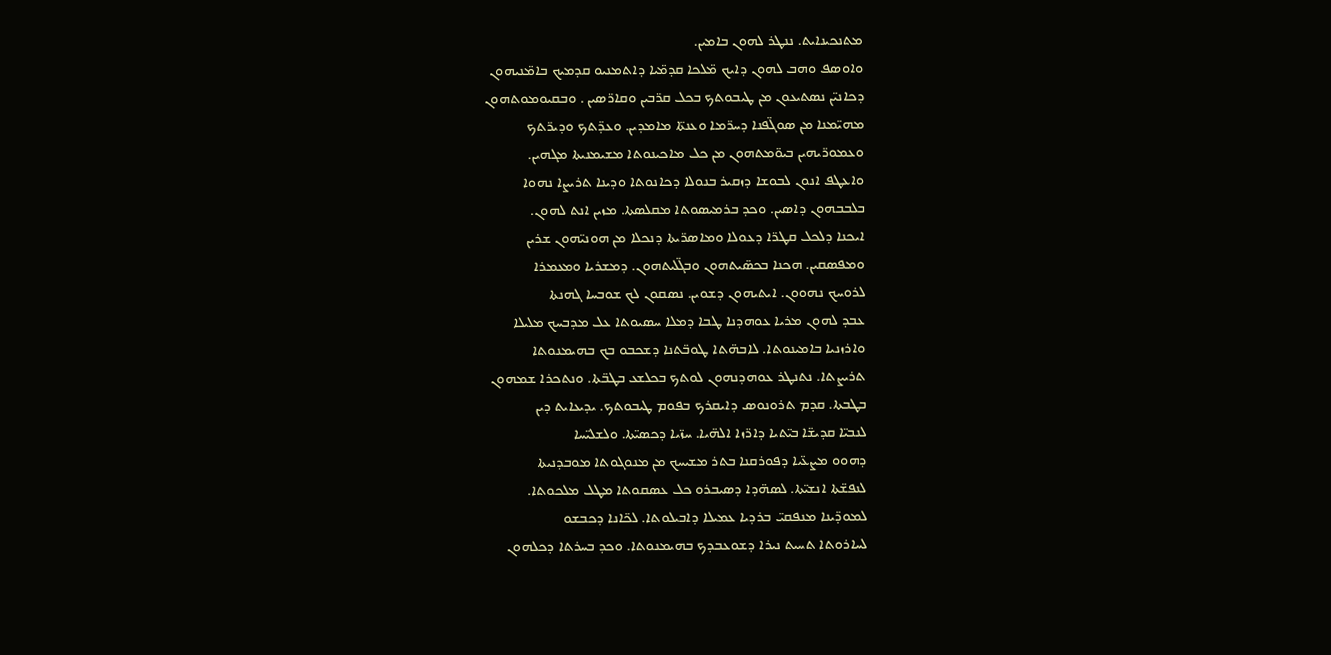ܡܬܢܟܝܢܐܝܬ. ܢܢܛܪ ܠܗܘܢ ܒܐܡܝܢ.
ܘܐܘܣܦ ܘܗܒ ܠܗܘܢ ܕܐܝܟ ܡ̈ܠܟܐ ܩܕܡ̈ܝܐ ܕܐܬܡܢܝܘ ܩܕܡܝܟ ܒܐܡ̈ܢܝܗܘܢ
ܕܟܐܢܝ̈ܢ ܢܣܬܝܥܘܢ ܡܢ ܛܝܒܘܬܟ ܒܟܠ ܩܪ̈ܒܝܢ ܘܩܐܪ̈ܣܝܢ . ܘܒܩܝܘܡܘܬܗܘܢ
ܡܗܝ̈ܡܢܐ ܡܢ ܣܘܓ̈ܦܢܐ ܕܚܪ̈ܡܐ ܘܥܢܬ̈ܐ ܡܐܡܕܝܢ. ܘܥܕ̈ܬܟ ܘܕܝܪ̈ܬܟ
ܘܥܡܘܪ̈ܝܗܝܢ ܒܝܘ̈ܡܬܗܘܢ ܡܢ ܟܠ ܡܐܟܝܢܘܬܐ ܡܫܝܡܢܝܬܐ ܡܓܗܝܢ.
ܘܐܥܛܦ ܐܢܘܢ ܠܒܘܫܐ ܕܙܩܝܪ ܒܢܘܠܐ ܕܟܐܢܘܬܐ ܘܕܝܢܐ ܬܪܝܨܐ ܢܗܘܐ
ܒܠܒܒܗܘܢ ܕܐܣܝܢ. ܘܟܕ ܒܪܡܝܣܘܬܐ ܡܩܠܣܬܐ. ܡܙܝܢ ܐܢܬ ܠܗܘܢ.
ܐܝܟܢܐ ܕܠܟܠ ܩܛܪ̈ܐ ܕܥܘܠܐ ܘܡܐܣܪ̈ܝܬܐ ܕܢܟܠܐ ܡܢ ܗܘܢܝ̈ܗܘܢ ܫܪܝܢ
ܘܡܦܣܩܝܢ. ܗܟܢܐ ܒܟܣ̈ܝܬܗܘܢ ܘܒܓ̈ܠܝܬܗܘܢ. ܕܡܫܪܝܐ ܘܡܥܡܪܐ
ܠܪܘܚܟ ܢܗܘܘܢ. ܐܝܬܝܗܘܢ ܕܫܘܝܢ. ܢܣܩܘܢ ܠܟ ܫܘܒܚܐ ܓܗܢܬܐ
ܥܒܕ ܠܗܘܢ ܡܪܝܐ ܥܘܗܕܢܐ ܛܒܐ ܕܡܠܐ ܚܣܝܘܬܐ ܥܠ ܡܕܒܚܟ ܡܠܝܠܐ
ܘܐܪܙܢܝܐ ܒܐܡܝܢܘܬܐ. ܠܐܒܗ̈ܬܐ ܛܘܒ̈ܬܢܐ ܕܫܟܒܘ ܒܟ ܒܗܝܡܢܘܬܐ
ܬܪܝܨܬܐ. ܢܬܢܛܪ ܥܘܗܕܢܗܘܢ ܠܘܬܟ ܒܟܠܫܥ ܒܛܒ̈ܬܐ. ܘܢܬܟܪܐ ܫܡܗܘܢ
ܒܛܒܬܐ. ܩܕܡ ܬܪܘܢܘܣ ܕܐܝܩܪܟ ܒܦܘܡ ܛܝܒܘܬܟ. ܝܕܝܥܐܝܬ ܕܝܢ
ܠܢܒܝ̈ܐ ܩܕܝܫ̈ܐ ܒܝ̈ܬܝܐ ܕܐܪ̈ܙܐ ܐܠܗ̈ܝܐ. ܚܙ̈ܝܐ ܕܟܣܝ̈ܬܐ. ܘܠܫܠܝ̈ܚܐ
ܕܗܘܘ ܡܨܥ̈ܝܐ ܕܦܘܪܩܢܐ ܒܬܪ ܡܫܝܚܟ ܡܢ ܡܢܘܓܘܬܐ ܡܘܒܕܢܝܬܐ
ܠܢܦܫ̈ܬܐ ܐܢܫܝ̈ܬܐ. ܠܣܗ̈ܕܐ ܕܣܝܒܪܘ ܟܠ ܥܣܩܘܬܐ ܡܛܠ ܡܠܟܘܬܐ.
ܠܡܘܕ̈ܝܢܐ ܡܢܦܩܝ̈ ܒܪܕܝܐ ܥܡܝܠܐ ܕܐܒܝܠܘܬܐ. ܠܟ̈ܐܢܐ ܕܟܒܫܘ
ܠܚܐܪܘܬܐ ܬܚܝܬ ܢܝܪܐ ܕܫܘܥܒܕܟ ܒܗܝܡܢܘܬܐ. ܘܟܕ ܒܚܪܬܐ ܕܟܠܗܘܢ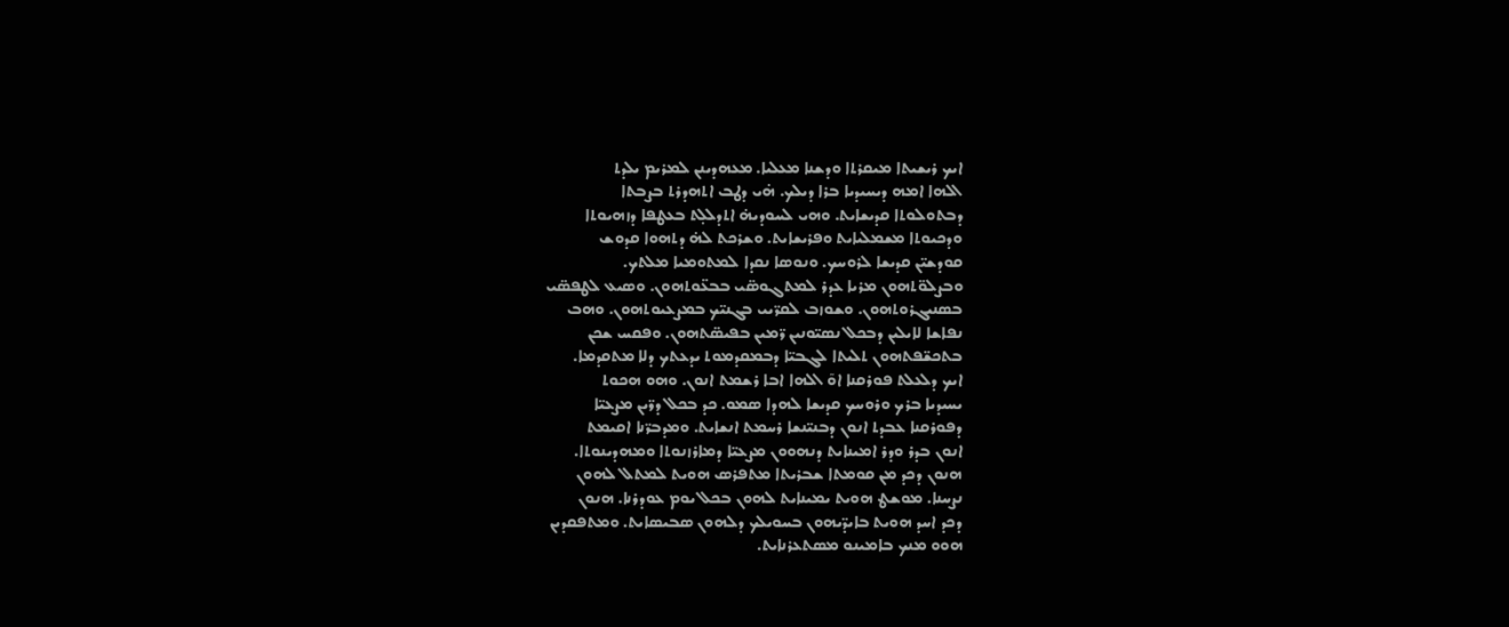ܐܝܟ ܪܝܫܝܬܐ ܡܝܩܪܬܐ ܘܕܫܢܐ ܡܥܠܝܐ. ܡܥܗܕܝܢܢ ܠܡܪܝܡ ܝܠܕܬ
ܐܠܗܐ ܐܡܗ ܕܝܚܝܕܝܐ ܒܪܐ ܕܝܠܟ. ܗ̇ܝ ܕܛܒ ܐܬܗܕܪܬ ܒܨܒܬܐ
ܕܒܬܘܠܘܬܐ ܩܕܝܫܐܝܬ. ܘܗܝ ܠܚܘܕܝܗ̇ ܐܬܕܠܠ̣ܬ ܒܥܛܦܐ ܕܙܗܝܘܬܐ
ܘܕܟܝܘܬܐ ܡܫܡܠܝܐܝܬ ܘܦܪܝܫܐܝܬ. ܘܫܪܟܬ ܠܗ̇ ܕܬܗܘܐ ܩܕܘܫ
ܩܘܕܫܝ̈ܢ ܩܕܝܫܐ ܠܪܘܚܟ. ܘܢܘܣܐ ܢܩܕܐ ܠܡܬܘܡܝܐ ܡܠܬܟ.
ܘܒܨܠܘ̈ܬܗܘܢ ܡܪܝܐ ܥܕܪ ܠܡܬܓܘܣ̈ܝ ܒܒܥ̈ܘܬܗܘܢ. ܘܣܝܥ ܠܛܦܣ̈ܝ
ܒܣܢܝܓܪܘܬܗܘܢ. ܘܫܘܙܒ ܠܩܪ̈ܝܝ ܒܓܢܝ̈ܟ ܒܡܨܥܝܘܬܗܘܢ. ܘܗܒ
ܢܦܐܫܐ ܠܐܝܠܝܢ ܕܒܟܠ ܢܣܝ̈ܘܢܝܢ ܪ̈ܡܝܢ ܒܦܝܣ̈ܬܗܘܢ. ܘܦܩܚ ܫܟܢ
ܒܬܟܫ̈ܦܬܗܘܢ ܬܠܝܬܐ ܠܓܒܝ̈ܐ ܕܒܡܩܕܡܘܬ ܝܕܥܬܟ ܕܠܐ ܡܬܩܕܡܐ.
ܐܝܟ ܕܠܥܠܬ ܦܘܪܩܢܐ ܐܘ̃ ܐܠܗܐ ܐܒܐ ܪܫܡܬ ܐܢܘܢ. ܘܗܘ ܗܟܘܬ
ܝܚܝܕܝܐ ܒܪܟ ܘܪܘܚܟ ܩܕܝܫܐ ܠܗܕܐ ܣܡܘ. ܟܕ ܒܟܠ ܕܪ̈ܝܢ ܡܨܥܝ̈ܐ
ܕܦܘܪܩܢܐ ܥܒܕܬ ܐܢܘܢ ܕܒܢܝ̈ܢܫܐ ܪܚܡܬ ܐܢܫܐܝܬ. ܘܡܕܒܪ̈ܢܐ ܐܩܝܡܬ
ܐܢܘܢ ܒܕܪ ܘܕܪ ܐܡܝܢܐܝܬ ܕܢܗܘܘܢ ܡܨܥܝ̈ܐ ܕܡܐܪܙܢܘܬܐ ܘܡܗܕܝܢܘܬܐ.
ܗܢܘܢ ܕܟܕ ܡܢ ܩܘܡܬܐ ܫܒܪܝܬܐ ܡܬܦܪܣ ܗܘܝܬ ܠܡܬܠ ܠܗܘܢ
ܢܨܚܢܐ. ܡܘܫܛ ܗܘܝܬ ܝܡܝܢܐܝܬ ܠܗܘܢ ܒܟܠ ܝܘܡ ܥܘܕܪܢܐ. ܗܢܘܢ
ܕܟܕ ܐܚܕ ܗܘܝܬ ܒܐܝܕ̈ܝܗܘܢ ܒܚܘܝܠܟ ܕܠܗܘܢ ܣܒܝܣܐܝܬ. ܘܡܬܦܩܕܝܢ
ܗܘܘ ܡܢܟ ܒܐܡܝܢܘ ܡܣܬܥܪܢܐܝܬ.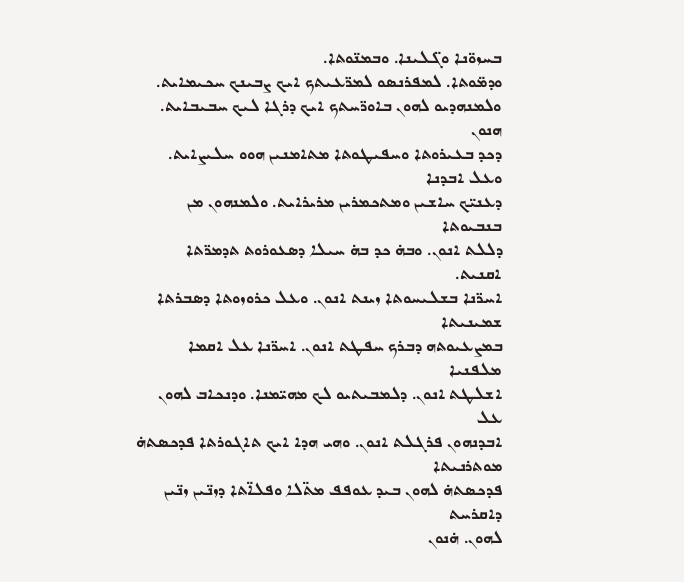ܒܚܙܘ̈ܢܐ ܘܓ̈ܠܝܢܐ. ܘܒܡܢ̈ܘܬܐ.
ܘܕܡ̈ܘܬܐ. ܠܡܦܪܢܣܘ ܠܡܪ̈ܥܝܬܟ ܐܝܟ ܨܒܝܢܟ ܚܟܝܡܐܝܬ.
ܘܠܡܢܗܕܝܘ ܠܗܘܢ ܒܐܘܪ̈ܚܬܟ ܐܝܟ ܕܪܓܐ ܠܝܟ ܚܒܝܒܐܝܬ. ܗܢܘܢ
ܕܟܕ ܒܥܝܪܘܬܐ ܘܚܦܝܛܘܬܐ ܡܬܐܡܢܝܢ ܗܘܘ ܚܠܝܨܐܝܬ. ܘܥܠ ܐܒܕܢܐ
ܕܥܢܝ̈ܟ ܚܐܫܝܢ ܘܡܬܟܡܪܝܢ ܡܪܝܪܐܝܬ. ܘܠܡܢܗܘܢ ܡܢ ܒܢܒܝܘܬܐ
ܕܠܠܬ ܐܢܘܢ. ܘܒܗ̇ ܟܕ ܒܗ̇ ܚܝܠܐ ܕܣܥܘܪܘܬ ܬܕܡܪ̈ܬܐ ܐܩܢܝܬ.
ܐܚܪ̈ܢܐ ܒܫܠܝܚܘܬܐ ܙܝܢܬ ܐܢܘܢ. ܘܥܠ ܟܪܘܙܘܬܐ ܕܣܒܪܬܐ ܫܡܝܢܝܬܐ
ܒܡܨܥܝܘܬܗ ܕܒܪܟ ܚܦܛܬ ܐܢܘܢ. ܐܚܪ̈ܢܐ ܥܠ ܐܩܡܐ ܡܠܦܢܝܐ
ܐܫܠܛܬ ܐܢܘܢ. ܕܠܡܒܝܬܝܘ ܠܟ ܡܗܝ̈ܡܢܐ. ܘܕܢܟܐܒ ܠܗܘܢ ܥܠ
ܐܒܕܢܗܘܢ ܦܪܓܠܬ ܐܢܘܢ. ܘܗܝ ܗܕܐ ܐܝܟ ܬܐܓܘܪܬܐ ܦܕܟܣܬܗ̇ ܡܘܬܪܢܝܬܐ
ܦܕܟܣܬܗ̇ ܠܗܘܢ ܒܝܕ ܥܘܦܦ ܡܬ̈ܠܐ ܘܦܠܐ̈ܬܐ ܕܙܢ̈ܝܢ ܙܢ̈ܝܢ ܕܐܩܪܚܬ
ܠܗܘܢ. ܗ̇ܢܘܢ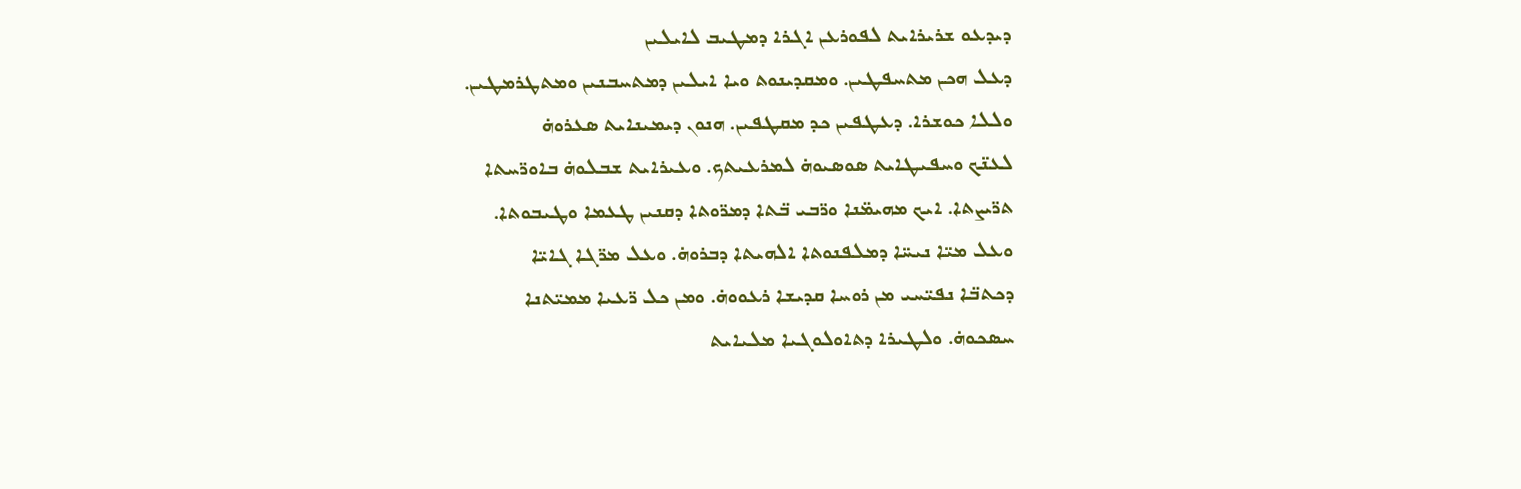ܕܝܕܥܘ ܫܪܝܪܐܝܬ ܠܦܘܪܥܢ ܐܓܪܐ ܕܡܛܝܒ ܠܐܝܠܝܢ
ܕܥܠ ܗܟܢ ܡܬܚܦܛܝܢ. ܘܡܩܕܝܢܘܬ ܘܝܐ ܐܝܠܝܢ ܕܡܬܚܒܢܝܢ ܘܡܬܛܪܡܛܝܢ.
ܘܠܠܐ ܟܘܫܪܐ. ܕܥܛܦܝܢ ܟܕ ܡܩܛܦܝܢ. ܗܢܘܢ ܕܝܡܝܢܐܝܬ ܣܥܪܘܗ̇
ܠܥܢ̈ܟ ܘܚܦܝܛܐܝܬ ܣܘܣܝܘܗ̇ ܠܡܪܥܝܬܟ. ܘܥܝܪܐܝܬ ܫܒܠܘܗ̇ ܒܐܘܪ̈ܚܬܐ
ܬܪ̈ܝܨܬܐ. ܐܝܟ ܡܗܝܡ̈ܢܐ ܘܪ̈ܒܝ ܒ̈ܬܐ ܕܡܪ̈ܘܬܐ ܕܩܢܝܢ ܛܥܡܐ ܘܛܝܒܘܬܐ.
ܘܥܠ ܡܝ̈ܐ ܢܝܚ̈ܐ ܕܡܠܦܢܘܬܐ ܐܠܗܝܬܐ ܕܒܪܘܗ̇. ܘܥܠ ܡܪ̈ܓܐ ܓܐܝ̈ܐ
ܕܟܬܒ̈ܐ ܢܦܝ̈ܚܝ ܡܢ ܪܘܚܐ ܩܕܝܫܐ ܪܥܘܘܗ̇. ܘܡܢ ܟܠ ܪ̈ܥܝܐ ܡܡܝ̈ܬܢܐ
ܚܣܟܘܗ̇. ܘܠܛܝܪܐ ܕܬܐܘܠܘܓܝܐ ܡܠܝܐܝܬ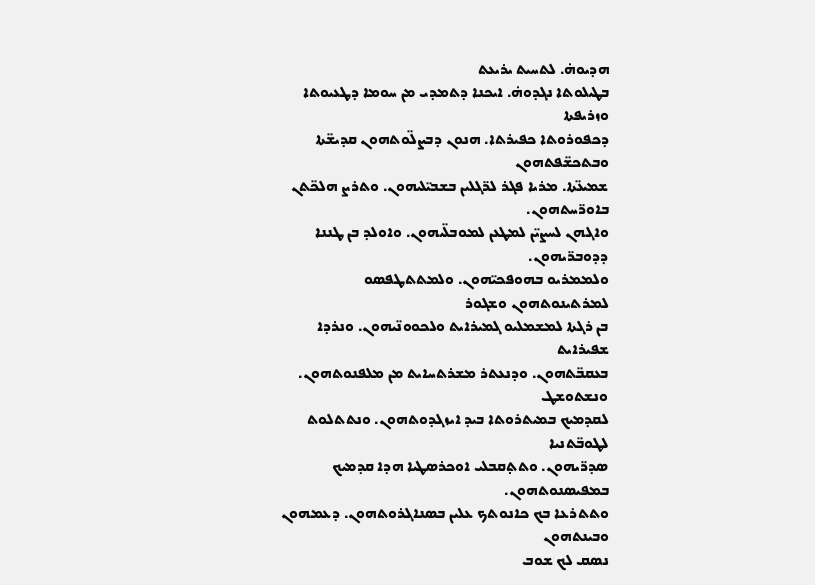ܗܕܝܘܗ̇. ܠܬܚܝܬ ܝܪܝܥܬ
ܒܛܝܠܘܬܐ ܢܓܕܘܗ̇. ܐܝܟܢܐ ܕܬܡܕܝ ܡܢ ܚܘܡܐ ܕܛܥܝܘܬܐ ܘܙܪܝܦܬܐ
ܕܟܦܘܪܘܬܐ ܟܦܝܪܬܐ. ܗܢܘܢ ܕܒܨܠ̈ܘܬܗܘܢ ܩܕܝܫ̈ܬܐ ܘܒܬܟܫ̈ܦܬܗܘܢ
ܫܡܝܥ̈ܬܐ. ܡܪܝܐ ܦܓܪ ܠܪ̈ܓܠܝܢ ܒܫܒܝ̈ܠܝܗܘܢ. ܘܬܪܨ ܗܠܟ̈ܬܢ ܒܐܘܪ̈ܚܬܗܘܢ.
ܘܐܓܗܢ ܠܚܨܝ̈ܢ ܠܡܛܥܢ ܠܡܘܒܠ̈ܝܗܘܢ. ܘܐܘܠܕ ܒܢ ܛܢܢܐ ܕܕܘܒܪ̈ܝܗܘܢ.
ܘܠܡܡܪܝܘ ܒܗܘܦܟܝ̈ܗܘܢ. ܘܠܡܬܬܛܦܣܘ ܠܡܪܬܝܢܘܬܗܘܢ ܘܫܓܘܪ
ܒܢ ܪܓܬܐ ܠܡܫܡܠܝܘ ܓܡܝܪܐܝܬ ܘܠܟܘܘܢ̈ܝܗܘܢ. ܘܢܪܕܐ ܫܦܝܪܐܝܬ
ܒܥܩܒ̈ܬܗܘܢ. ܘܕܢܥܬܪ ܡܫܪܬܚܐܝܬ ܡܢ ܡܠܦܢܘܬܗܘܢ. ܘܢܫܬܘܫܛ
ܠܩܕܡܝܟ ܒܡܝܬܪܘܬܐ ܒܝܕ ܐܝܙܓܕܘܬܗܘܢ. ܘܢܬܬܠܘܬ ܠܛܘܒ̈ܬܢܝܐ
ܣܕܪ̈ܝܗܘܢ. ܘܬܬ̣ܩܒܠܝ ܐܘܟܪܣܛܝܐ ܗܕܐ ܩܕܡܝܟ ܒܡܦܝܣܢܘܬܗܘܢ.
ܘܬܬܪܥܐ ܒܟ ܟܐܢܘܬܟ ܥܠܝܢ ܒܣܢܐܓܪܘܬܗܘܢ. ܕܥܡܗܘܢ ܘܒܝܢܬܗܘܢ
ܢܣܩ ܠܟ ܫܘܒ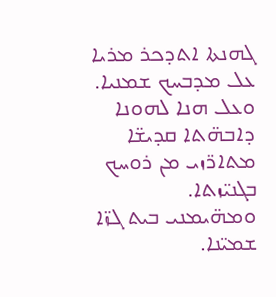ܓܗܢܬܐ ܐܬܕܟܪ ܡܪܝܐ ܥܠ ܡܕܒܚܟ ܫܡܢܝܐ.
ܘܥܠ ܗܢܐ ܠܗܘܢܐ ܕܐܒܗ̈ܬܐ ܩܕܝܫ̈ܐ ܡܬܐܪ̈ܙܝ ܡܢ ܪܘܚܟ ܒܓܢܝ̈ܙܬܐ.
ܘܡܗ̈ܝܡܢܝ ܒܝܬ ܓܙ̈ܐ ܫܡܝ̈ܢܐ.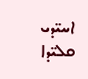ܐܚܝ̈ܕܝ ܩܠܝ̈ܕܐ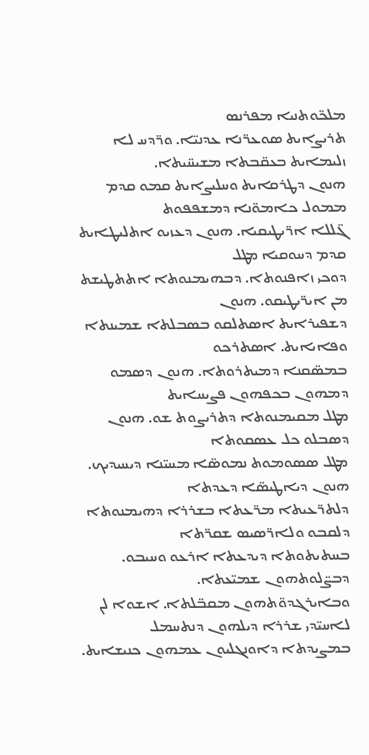ܡܠܟ̈ܘܬܢܝܐ ܡܦܪܢܣ
ܬܪܝܨܐܝܬ ܣܘܥܪ̈ܢܐ ܥܕܢܝ̈ܐ. ܘܪ̈ܕܚ ܠܐ ܙܠܝܡܐܝܬ ܒܥܩ̈ܒܬܐ ܡܫܝܚ̈ܝܬܐ.
ܗܢܘܢ ܕܛܪܩܐܝܬ ܘܚܠܝܨܐܝܬ ܩܡܘ ܩܕܡ ܡܡܘܠ ܟܐܡܘ̈ܢܐ ܕܡܫܦܦܘܬ
ܓ̈ܠܠܐ ܐܪ̈ܝܛܝܩܝܐ. ܗܢܘܢ ܕܥܙܝܘ ܐܬܠܝܛܐܝܬ ܩܕܡ ܕܚܘܩܝܐ ܡܛܠ
ܕܘܟܝ ܙܐܦܢܘܬܐ. ܕܒܗܝܡܢܘܬܐ ܐܬܬܛܝܫܬ ܡܢ ܐܝܪ̈ܝܛܝܩܘ. ܗܢܘܢ
ܕܫܦܝܪܐܝܬ ܐܣܬܠܩܘ ܒܣܒܠܬܐ ܫܡܝܢܬܐ ܘܦܐܝܐܝܬ. ܐܣܬܪܟܘ
ܒܡܣ̈ܩܢܐ ܕܡܝܬܪܘܬܐ. ܗܢܘܢ ܕܣܡܘ ܕܡܗܘܢ ܒܟܦܗܘܢ ܦܨܝܚܐܝܬ
ܡܛܠ ܡܩܝܡܢܘܬܐ ܕܬܪܝܨܘܬ ܫܘ. ܗܢܘܢ ܕܣܒܠܘ ܟܠ ܥܣܩܘܬܐ
ܡܛܠ ܣܤܘܡܘܬ ܢܡܘܣ̈ܐ ܡܚܝ̈ܢܐ ܕܝܚܝܕܝܟ. ܗܢܘܢ ܕܝܐܛܝܣ̈ܐ ܕܥܕܬܐ
ܕܠܬܪ̈ܥܝܬܐ ܡܪ̈ܥܬܐ ܒܫܪܪܐ ܕܗܝܡܢܘܬܐ ܕܠܩܒܘ ܘܠܐܪ̈ܣܝܣ ܫܩܪ̈ܬܐ
ܒܚܬܝܬܘܬܐ ܕܝܕܥܬܐ ܐܪܥܘ ܘܚܝܒܘ. ܕܒܨ̈ܠܘܬܗܘܢ ܫܡܝ̈ܥܬܐ.
ܘܒܐܝܪܓܕܘ̈ܬܗܘܢ ܡܩܒ̈ܠܬܐ. ܐܫܘܐ ܠܢ ܠܐܚܝ̈ܕܝ ܫܪܪܐ ܕܝܠܗܘܢ ܕܢܬܚܡܠ
ܒܡܨܝܕܬܐ ܕܐܘܢܓܠܝܘܢ ܥܡܗܘܢ ܟܢܝܫܐܝܬ.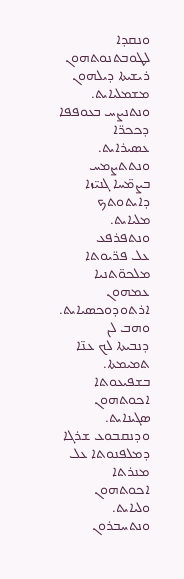ܘܢܩܕܐ ܠܛܘܒܬܢܘܬܗܘܢ
ܪܝܫܝܬܐ ܕܝܠܗܘܢ ܡܫܡܠܝܐܝܬ. ܘܢܬܢܨܚ ܒܥܘܦܦܐ ܕܟܟܪ̈ܐ
ܥܣܝܪܐܝܬ. ܘܢܬܬܨܡܚ ܒܨܡ̈ܚܐ ܓܢܝ̈ܙܐ ܕܐܝܬܘܬܟ ܡܠܝܐܝܬ. ܘܢܬܦܪܦܥ
ܥܠ ܦܪ̈ܝܘܬܐ ܡܠܟܘ̈ܬܢܝܐ ܥܡܗܘܢ ܐܪܬܘܕܘܟܣܝܐܝܬ. ܘܗܒ ܠܢ
ܕܢܒܝܬܐ ܠܟ ܥܢ̈ܐ ܬܡܝܡܬܐ. ܒܫܦܝܥܘܬܐ ܐܟܘܬܗܘܢ ܣܓܝܢܐܝܬ.
ܘܕܢܩܒܘܥ ܫܪܓܐ ܕܡܠܦܢܘܬܐ ܥܠ ܡܢܪܬܐ ܐܟܘܬܗܘܢ ܘܠܝܐܝܬ.
ܘܢܬܚܒܪܘܢ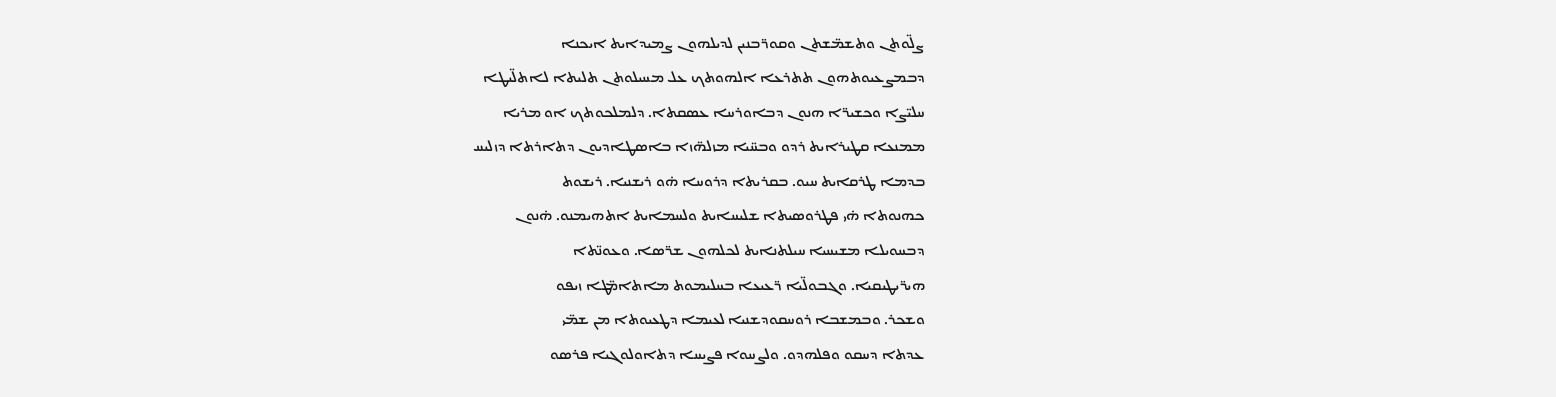ܨܠ̈ܘܬܢ ܘܬܫܡ̈ܫܬܢ ܘܩܘܪ̈ܒܢܝܢ ܠܕܝܠܗܘܢ ܨܡܝܕܐܝܬ ܐܝܟܢܐ
ܕܒܡܨܥܝܘܬܗܘܢ ܬܬܪܥܐ ܐܠܗܘܬܟ ܥܠ ܡܚܝܠܘܬܢ ܬܠܝܬܐ ܠܐܬܠ̈ܝܛܐ
ܚܠܝ̈ܨܐ ܘܟܫܝܪ̈ܐ ܗܢܘܢ ܕܒܐܘܪܚܐ ܥܣܩܬܐ. ܕܠܡܠܟܘܬܟ ܐܘ ܡܪܝܐ
ܡܡܢܥܐ ܩܛܝܪܐܝܬ ܪܕܘ ܘܒܚ̈ܝܐ ܡܙܠܗ̈ܙܐ ܒܐܣܛܐܕܝܘܢ ܕܬܐܪܬܐ ܕܙܠܝܚ
ܒܕܡܐ ܛܪܩܐܝܬ ܚܝܘ. ܒܩܪܝܬܐ ܕܪܘܚܐ ܗ̇ܘ ܪܝܫܢܝܐ. ܪܝܫܘܬ
ܟܗܢܘܬܐ ܗ̇ܝ ܦܛܪܘܣܝܬܐ ܫܠܝܚܐܝܬ ܘܠܚܡܐܝܬ ܐܬܗܝܡܢܘ. ܗ̇ܢܘܢ
ܕܒܚܘܝܠܐ ܡܫܝܚܝܐ ܚܝܠܬܢܐܝܬ ܠܟܠܗܘܢ ܫܪ̈ܣܐ. ܘܥܘܢ̈ܬܐ
ܗܝܪ̈ܝܛܝܩܝܐ. ܘܓܒܘܠ̈ܝܐ ܪ̈ܥܝܥܐ ܒܚܠܝܡܘܬ ܡܐܬܐܡ̈ܛܐ ܙܝܦܘ
ܘܫܟܪ. ܘܒܡܫܒܐ ܪܘܚܩܘܕܫܢܝܐ ܠܥܝܡܐ ܕܛܥܝܘܬܐ ܡܢ ܫܡ̈ܝ
ܥܕܬܐ ܕܚܩܘ ܘܦܠܗܕܘ. ܘܠܨܚܘܐ ܦܨܝܚܐ ܕܬܐܘܠܘܓܝܐ ܦܪܣܘ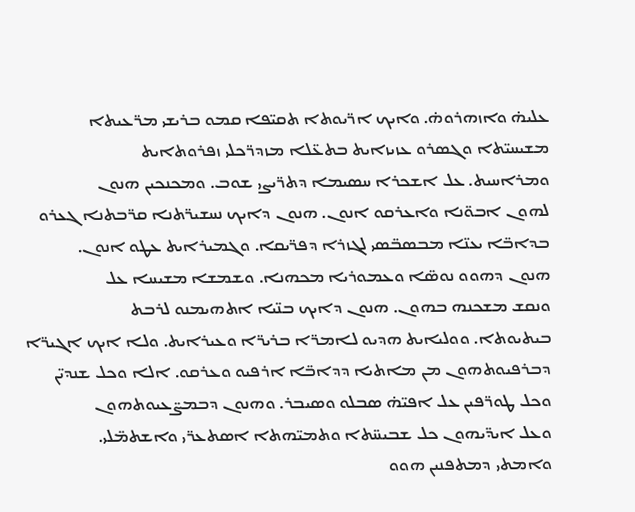ܥܠܝܗ̇ ܘܐܙܗܪܘܗ̇. ܘܐܝܟ ܐܪ̈ܝܘܬܐ ܬܩܝ̈ܦܐ ܩܡܘ ܒܪܝܫܝ ܡܪ̈ܥܝܬܐ
ܡܫܝܚܝ̈ܬܐ ܘܓܣܪܘ ܥܙܝܙܐܝܬ ܒܬܥ̈ܠܐ ܡܙܕܪ̈ܟܠܝ ܙܦܪܘܬܐܝܬ
ܘܡܪܐܚܝܬ. ܥܠ ܐܫܟܪܐ ܚܣܝܡܐ ܕܬܪ̈ܝܨܝ ܫܘܒ. ܘܡܟܢܟܝܢ ܗܢܘܢ
ܠܗܘܢ ܐܒܘ̈ܢܐ ܘܐܥܪܩܘ ܐܢܘܢ. ܗܢܘܢ ܕܐܝܟ ܢܚܫܝܪ̈ܬܢܐ ܩܪ̈ܒܬܢܐ ܓܥܪܘ
ܒܕܐܒ̈ܐ ܝܥܢ̈ܐ ܡܒܣܒ̈ܣܝ ܠܓܙܪܐ ܕܦܪ̈ܝܩܐ. ܘܓܡܝܪܐܝܬ ܥܛܘ ܐܢܘܢ.
ܗܢܘܢ ܕܗܘܘ ܢܘܣ̈ܐ ܘܥܡܘܪܝܐ ܡܟܗܢܐ. ܘܫܡܫܐ ܡܫܝܚܐ ܥܠ
ܘܢܩܫ ܡܫܟܢܗ ܒܗܘܢ. ܗܢܘܢ ܕܐܝܟ ܒܢ̈ܝܐ ܐܬܗܝܡܢܘ ܠܪܒܬ
ܒܝܬܝܘܬܐ. ܘܘܠܝܐܝܬ ܗܕܝܘ ܠܐܡܪ̈ܐ ܒܪܝܪ̈ܐ ܘܥܝܪܐܝܬ. ܘܠܐ ܐܝܟ ܐܓܝܪ̈ܐ
ܕܒܪܦܝܘܬܗܘܢ ܡܢ ܡܐܬܝܐ ܕܕܐܒ̈ܐ ܐܪܦܝܘ ܘܥܪܩܘ. ܐܠܐ ܘܟܠ ܫܢܕܝ̈ܢ
ܘܟܠ ܛܘܪ̈ܦܝܢ ܥܠ ܐܦܝ̈ܗ̇ ܣܒܠܘ ܘܣܝܒܪ. ܘܗܢܘܢ ܕܒܡܨ̈ܥܝܘܬܗܘܢ
ܘܥܠ ܐܝܕ̈ܝܗܘܢ ܟܠ ܫܒܝܚ̈ܬܐ ܘܬܡܝ̈ܗܬܐ ܐܣܬܥܪ̈ܝ ܘܐܫܬܡ̈ܠܝ.
ܘܐܡܬܝ ܕܡܬܦܢܝܢ ܗܘܘ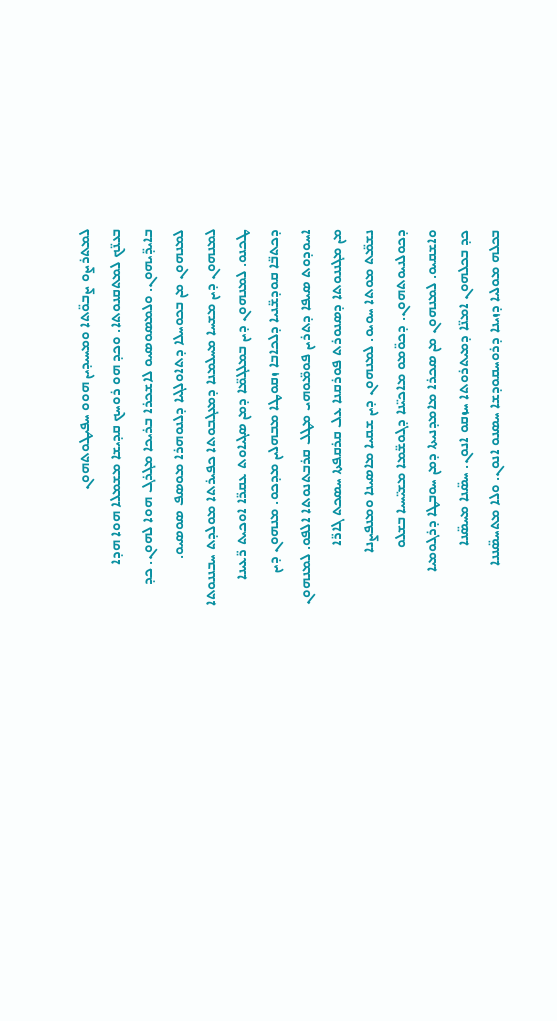ܠܡܬܪܨܘ ܨܒܘ̈ܬܐ ܘܡܚܝܕܝܢ ܗܘܘ ܚܦܝܛܘܬܗܘܢ
ܒܥܢ̈ܟ ܠܡܬܩܢܘܬܐ. ܘܟܕ ܗܘ ܪܘܚܟ ܩܕܝܫܐ ܡܫܡܠܐ ܗܘܐ ܗܕܐ
ܒܐܝܕ̈ܝܗܘܢ. ܘܠܡܣܘܣܝܘ ܠܐܫܟܪܐ ܒܪܝܟܐ ܡܓܪܓ ܗܘܐ ܠܗܘܢ. ܟܕ
ܠܡܢܗܘܢ ܡܢ ܒܟܘܚܠܐ ܕܬܐܘܠܓܝܐ ܕܠܢܘܗܪܐ ܡܘܣܦ ܣܘܣܝܘ.
ܠܡܢܗܘܢ ܕܝܢ ܡܫܚܐ ܡܚܠܡܢܐ ܕܡܥܓܒܘܬܐ ܟܦܝܪܬܐ ܡܘܠܕܬ ܚܒܢܢܘܬܐ
ܛܟܢܘ. ܠܡܢܗܘܢ ܕܝܢ ܒܡܠܓܡ̈ܐ ܕܡܢ ܣܓܝܐܘܬ ܥܩܪ̈ܐ ܐܘܟܝܬ ܪ̈ܥܝܢܐ
ܕܟܬܒ̈ܐ ܩܘܕܫ̈ܢܝܐ ܕܠܟܐܒܐ ܙܩܘܛܐ ܡܒܗܠܝܢ ܡܕܟܘ. ܡܢܗܘܢ ܕܝܢ
ܐܚܘܕܘܬ ܣܝܦܐ ܕܬܪܝܢ ܦܘܡ̈ܘܗܝ ܡܛܠ ܩܪܒܬܢܘܬܐ ܐܠܦܘ. ܠܡܢܗܘܢ
ܡܢ ܡܓܢܢܘܬܐ ܕܣܢܘܪܬ ܦܘܪܩܢܐ ܥܠ ܩܪܩܦܬܐ ܚܣܟܬ ܓܐܪ̈ܐ
ܢܫܡ̈ܬ ܡܘܬܐ ܚܘܝܘ. ܠܡܢܗܘܢ ܕܝܢ ܫܩܝܐ ܡܐܣܝܢܐ ܘܡܢܦܨܢܐ
ܕܟܘܠܢܝܘܬܗܘܢ. ܕܟܘ̈ܡܘ ܡܐܟܝ̈ܢܐ ܕܓܘܫ̈ܡܐ ܡܫܝ̈ܚܝܐ ܒܫܠܘ
ܘܐܫܩܝܘ. ܠܡܢܗܘܢ ܡܢ ܣܟܪܐ ܡܐܡܕܢܝܬܐ ܕܡܢ ܚܘܒܛܐ ܕܪܓܘܡܝܐ
ܟܕ ܒܟܠܗܘܢ ܐܡܢ̈ܐ ܕܡܝܬܪܘܬܐ ܚܙܩܘ ܐܢܘܢ. ܚܣ̈ܢܐ ܡܚܣ̈ܢܐ
ܒܟܠܗ ܡܘܠܝܐ ܕܙܝܢܐ ܕܪܘܚܩܘܕܫܐ ܚܣܢܘ ܐܢܘܢ. ܘܠܐ ܡܬܚܣ̈ܢܢܐ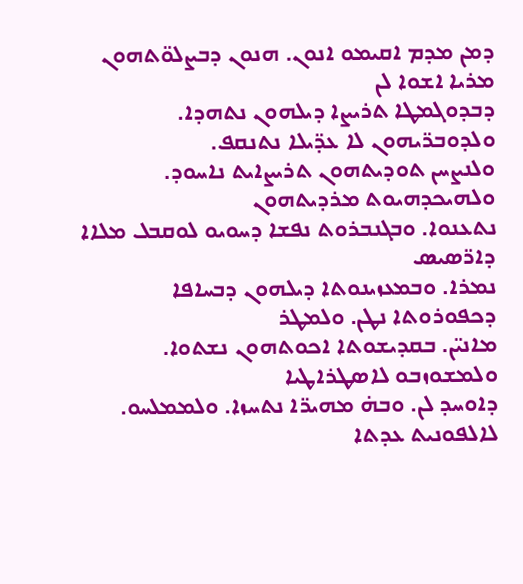ܕܡܢ ܡܕܡ ܐܩܝܡܘ ܐܢܘܢ. ܗܢܘܢ ܕܒܨܠܘ̈ܬܗܘܢ ܡܪܝܐ ܐܫܘܐ ܠܢ
ܕܒܕܘܓܡܛܐ ܬܪܝܨܐ ܕܝܠܗܘܢ ܢܬܗܕܐ. ܘܠܕܘܒܪ̈ܝܗܘܢ ܠܐ ܥܕ̈ܝܠܐ ܢܬܢܩܦ.
ܘܠܢܨܚܢ ܬܘܕܝܬܗܘܢ ܬܪܝܨܐܝܬ ܢܐܚܘܕ. ܘܠܗܝܟܕܗܝܘܬ ܡܪܕܝܬܗܘܢ
ܢܬܥܢܘܐ. ܘܒܓܢܒܪܘܬ ܢܦܫܐ ܕܚܘܝܘ ܠܘܩܒܠ ܡܠܐܐ ܕܐܪ̈ܣܝܣ
ܢܡܪܐ. ܘܒܡܥܙܝܢܘܬܐ ܕܝܠܗܘܢ ܕܒܚܐܦܐ ܕܟܦܘܪܘܬܐ ܢܛܢ. ܘܠܡܛܪ
ܡܐܢܝ̈ܢ. ܒܩܕܝܫܘܬܐ ܐܟܘܬܗܘܢ ܢܫܬܘܐ. ܘܠܡܫܘܙܒܘ ܠܐܣܛܪܐܛܝܐ
ܕܐܘܚܕ ܠܢ. ܘܒܗ̇ ܡܗܝܪ̈ܐ ܢܬܚܙܐ. ܘܠܡܡܠܚܘ. ܠܐܠܦܘܢܝܬ ܥܕܬܐ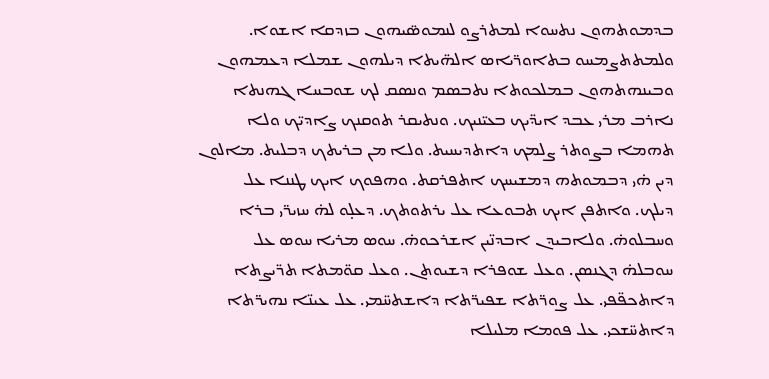ܒܕܡܘܬܗܘܢ ܢܬܚܘܐ ܠܡܬܪܨܘ ܠܢܡܘܣ̈ܝܗܘܢ ܒܙܕܩܐ ܐܫܘܐ.
ܘܠܡܬܬܨܡܚܘ ܒܬܐܘܪ̈ܝܐܣ ܐܠܗ̈ܝܬܐ ܕܝܠܗܘܢ ܫܡܠܐ ܕܥܡܗܘܢ
ܘܒܝܢܗܬܗܘܢ ܒܡܠܟܘܬܐ ܢܬܒܣܡ ܘܢܣܩ ܠܟ ܫܘܒܚܐ ܓܗܢܬܐ
ܢܐܪܒ ܡܪܝ ܥܒܕ ܐܝܕ̈ܝܟ ܒܥܝ̈ܢܝܟ. ܘܢܬܝܩܪ ܬܘܩܢܟ ܨܐܕܝ̈ܟ ܘܠܐ
ܬܗܡܐ ܒܨܘܬܪ ܨܠܡܟ ܕܐܬܕܝܚܝܬ. ܘܠܐ ܡܢ ܒܪܝܬܟ ܕܒܠܝܬ. ܡܐܠܘܢ
ܕܝܢ ܗ̇ܝ ܕܒܡܘܬܗ ܕܡܫܝܚܟ ܐܬܦܪܩܬ. ܘܗܦܘܟ ܐܝܟ ܛܢܢܐ ܥܠ
ܕܝܠܟ. ܘܐܬܦܢ ܐܝܟ ܬܒܘܥܐ ܥܠ ܝܪܬܘܬܟ. ܕܥܠ̣ܘ ܠܗ̇ ܚܙܝܪ̈ܝ ܒܪܐ
ܘܚܒܠܘܗ̇. ܘܠܐܒܝܕܢ ܐܒܕܢ̈ܝܢ ܐܫܪܟܘܗ̇. ܚܘܣ ܡܪܝܐ ܚܘܣ ܥܠ
ܚܘܒܠܗ̇ ܕܓܢܣܢ. ܘܥܠ ܫܘܦܪܐ ܕܫܝܘܬܢ. ܘܥܠ ܩܘ̈ܡܬܐ ܬܖ̈ܝܨܬܐ
ܕܐܬܟܦ̈ܦܝ. ܥܠ ܨܘܪ̈ܬܐ ܫܦܝܪ̈ܬܐ ܕܐܫܬܚ̈ܡܝ. ܥܠ ܥܝܢ̈ܐ ܢܗܝܪ̈ܬܐ
ܕܐܬܚ̈ܫܟܝ. ܥܠ ܦܘܡܐ ܡܠܝܠܐ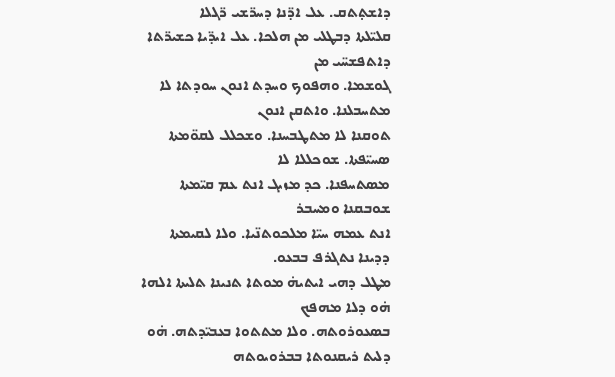ܕܐܫܬ̣ܬܩ. ܥܠ ܐܕ̈ܢܐ ܕܚܪ̈ܫܝ ܪ̈ܓܠܐ
ܩܠܝ̈ܠܬܐ ܕܒܛܠܝ ܡܢ ܗܠܟܐ. ܥܠ ܐܝܕ̈ܝܐ ܟܫܝܪ̈ܬܐ ܕܐܬܦܫܚ̈ܝ ܡܢ
ܓܘܫܡܐ. ܘܗܦܘܟ ܘܚܕܬ ܐܢܘܢ ܚܘܕܬܐ ܠܐ ܡܬܚܒܠܢܐ. ܘܐܬܩܢ ܐܢܘܢ
ܬܘܩܢܐ ܠܐ ܡܬܛܒܚܢܐ. ܘܫܟܠܠ ܠܩܘ̈ܡܬܐ ܣܚܝ̈ܦܬܐ. ܫܘܟܠܠܐ ܠܐ
ܡܣܬܚܦܢܐ. ܟܕ ܡܙܝܓ ܐܢܬ ܥܡ ܩܝ̈ܡܬܐ ܫܘܒܩܢܐ ܘܡܚܒܪ
ܐܢܬ ܥܡܗ ܚܝ̈ܐ ܡܠܟܘܬܢ̈ܝܐ. ܘܠܐ ܠܩܝܡܬܐ ܕܕܝܢܐ ܢܬܓܪܦ ܒܒܥܘ.
ܡܛܠ ܕܗܝ ܐܝܬܝܗ̇ ܡܘܬܐ ܬܢܝܢܐ ܬܠܝܬܐ ܐܠܗܐ ܗ̇ܘ ܕܠܐ ܡܗܦܟ
ܒܣܥܘܪܘܬܗ. ܘܠܐ ܡܬܬܘܐ ܒܥܒܝ̈ܕܬܗ. ܗ̇ܘ ܕܠܝܬ ܪܝܩܢܘܬܐ ܒܒܪܘܝܘܬܗ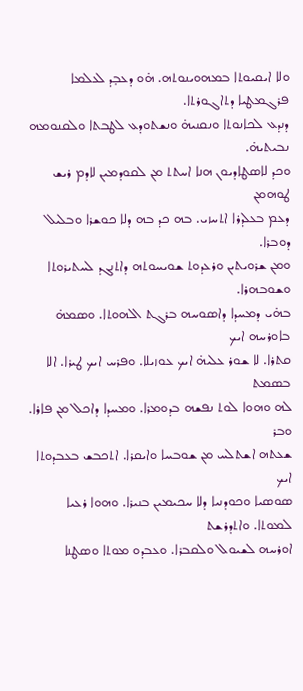ܘܠܐ ܐܝܩܝܘܬܐ ܒܡܗܘܝܢܘܬܗ. ܗ̇ܘ ܕܥܒ̣ܕ ܠܥܠܡܐ ܦܪܓܡܛܝܐ ܕܬܐܓܘܪܬܐ.
ܕܢܕܥ ܠܟܐܢܘܬܐ ܘܢܩܢܝܗ̇ ܘܢܫܬܘܕܥ ܠܛܒܬܐ ܘܠܩܢܘܡܗ ܢܒܝܬܝܗ̇.
ܘܟܕ ܠܐܣܛܐܕܝܘܢ ܗܢܐ ܐܚܬܬ ܡܢ ܠܩܘܕܡܝܢ ܠܐܕܡ ܪܝܫ ܛܘܗܡܢ
ܕܥܡ ܒܥܠܕܪܐ ܐܬܚܙܝ. ܒܗ ܟܕ ܒܗ ܕܠܐ ܟܘܫܪܐ ܘܒܠܝܠ ܕܘܒܪܐ.
ܘܡܢ ܫܪܘܝܬܝܢ ܘܪܥܕܘܬ ܫܘܝܚܘܬܗ ܕܐܬܢܓܕ ܠܚܬܝܪܘܬܐ ܘܫܘܒܗܪܐ.
ܒܗ̇ܝ ܕܡܚܕܐ ܕܐܣܘܚܗ ܒܪܓܬ ܐܠܗܘܬܐ. ܘܣܡܗ̇ ܒܐܘܪܚܗ ܐܝܟ
ܩܬܪܐ. ܠܐ ܫܘܪ ܥܠܝܗ̇ ܐܝܟ ܥܘܙܝܠܐ. ܘܦܪܚ ܐܝܟ ܛܝܪܐ. ܐܠܐ ܒܣܡܬ
ܠܗ ܘܗܘܐ ܠܘܬ ܢܦܫܗ ܒܕܘܡܪܐ. ܘܡܚܕܐ ܕܐܟܠ ܡܢ ܦܐܪܐ. ܘܒܪ
ܫܥܬܗ ܐܫܬܠܚ ܡܢ ܫܘܒܚܐ ܘܐܝܩܪܐ. ܐܬܟܒܫ ܒܥܒܕܘܬܐ ܐܝܟ
ܣܘܣܝܐ ܘܟܘܕܢܝܐ ܕܠܐ ܚܟܝܡܝܢ ܒܢܝܪܐ. ܘܗܘܐ ܪܥܝܐ ܠܡܘܬܐ. ܘܐܬܕܪܫܬ
ܐܘܪܚܗ ܠܫܝܘܠ ܘܠܩܒܪܐ. ܘܥܒܕܘ ܡܘܬܐ ܘܣܛܢܐ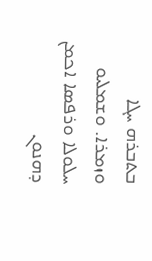ܒܬܒܪܗ ܚܓܐ
ܘܙܡܪܐ. ܘܫܡܠܝܘ ܚܠܘܠܐ ܘܪܦܣܐ ܐܟܡܢ ܕܗܢܘܢ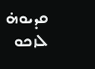ܩܕܝܘܗ̇ ܠܙܟܘ